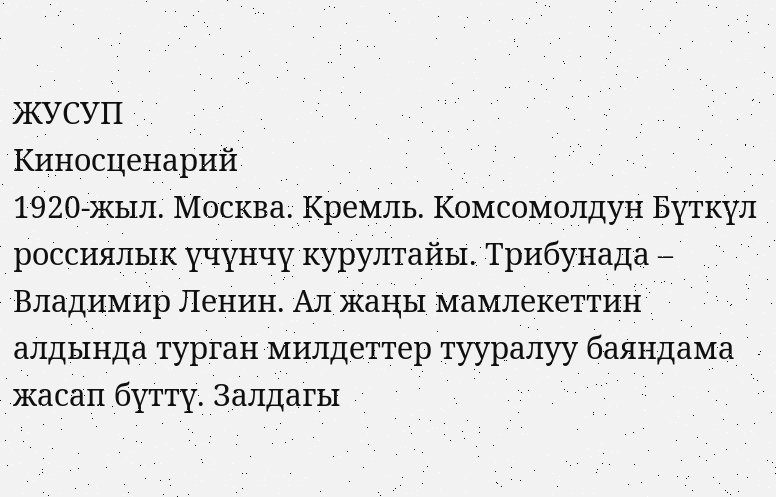ЖУСУП
Киносценарий
1920-жыл. Москва. Кремль. Комсомолдун Бүткүл россиялык үчүнчү курултайы. Трибунада – Владимир Ленин. Ал жаңы мамлекеттин алдында турган милдеттер тууралуу баяндама жасап бүттү. Залдагы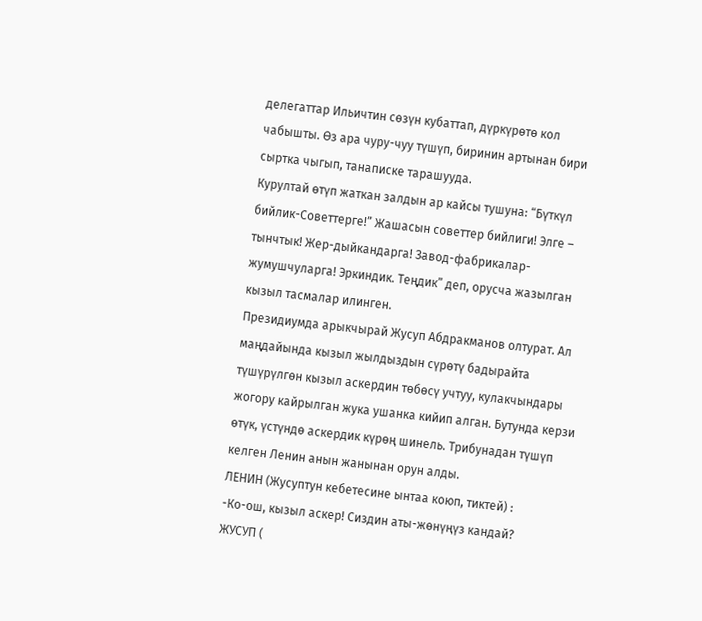делегаттар Ильичтин сөзүн кубаттап, дүркүрөтө кол чабышты. Өз ара чуру-чуу түшүп, биринин артынан бири сыртка чыгып, танаписке тарашууда.
Курултай өтүп жаткан залдын ар кайсы тушуна: “Бүткүл бийлик-Советтерге!” Жашасын советтер бийлиги! Элге – тынчтык! Жер-дыйкандарга! Завод-фабрикалар-жумушчуларга! Эркиндик. Теңдик” деп, орусча жазылган кызыл тасмалар илинген.
Президиумда арыкчырай Жусуп Абдракманов олтурат. Ал маңдайында кызыл жылдыздын сүрөтү бадырайта түшүрүлгөн кызыл аскердин төбөсү учтуу, кулакчындары жогору кайрылган жука ушанка кийип алган. Бутунда керзи өтүк, үстүндө аскердик күрөң шинель. Трибунадан түшүп келген Ленин анын жанынан орун алды.
ЛЕНИН (Жусуптун кебетесине ынтаа коюп, тиктей) :
-Ко-ош, кызыл аскер! Сиздин аты-жөнүңүз кандай?
ЖУСУП (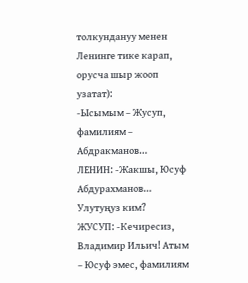толкундануу менен Ленинге тике карап, орусча шыр жооп узатат):
-Ысымым – Жусуп, фамилиям – Абдракманов…
ЛЕНИН: -Жакшы, Юсуф Абдурахманов… Улутуңуз ким?
ЖУСУП: -Кечиресиз, Владимир Ильич! Атым – Юсуф эмес, фамилиям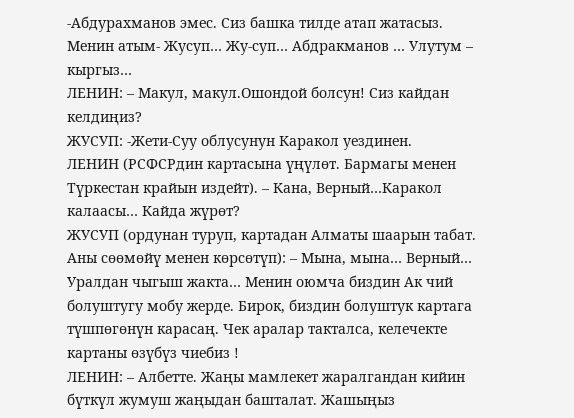-Абдурахманов эмес. Сиз башка тилде атап жатасыз. Менин атым- Жусуп… Жу-суп… Абдракманов … Улутум – кыргыз…
ЛЕНИН: – Макул, макул.Ошондой болсун! Сиз кайдан келдиңиз?
ЖУСУП: -Жети-Суу облусунун Каракол уездинен.
ЛЕНИН (РСФСРдин картасына үңүлөт. Бармагы менен Түркестан крайын издейт). – Кана, Верный…Каракол калаасы… Кайда жүрөт?
ЖУСУП (ордунан туруп, картадан Алматы шаарын табат. Аны сөөмөйү менен көрсөтүп): – Мына, мына… Верный… Уралдан чыгыш жакта… Менин оюмча биздин Ак чий болуштугу мобу жерде. Бирок, биздин болуштук картага түшпөгөнүн карасаң. Чек аралар такталса, келечекте картаны өзүбүз чиебиз !
ЛЕНИН: – Албетте. Жаңы мамлекет жаралгандан кийин бүткүл жумуш жаңыдан башталат. Жашыңыз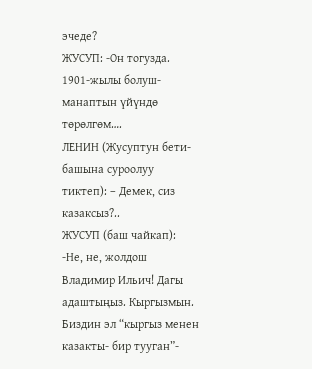эчеде?
ЖУСУП: -Он тогузда. 1901-жылы болуш-манаптын үйүндө төрөлгөм….
ЛЕНИН (Жусуптун бети-башына суроолуу тиктеп): – Демек, сиз казаксыз?..
ЖУСУП (баш чайкап): -Не, не, жолдош Владимир Ильич! Дагы адаштыңыз. Кыргызмын. Биздин эл “кыргыз менен казакты- бир тууган”-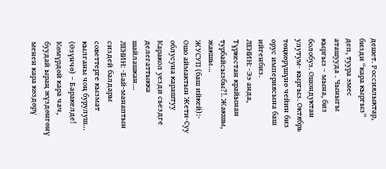дешет. Россиялыктар, бизди “кара кыргыз” деп, туура эмес аташууда . Чыныгы кыргыз – мына, биз болобуз. Ошондуктан улутум- кыргыз. Октябрь төңкөрүшүнө чейин биз орус империясына баш ийгенбиз.
ЛЕНИН: -Ээ анда, Түркестан крайынан турбайсызбы?!. Жакшы, жакшы…
ЖУСУП (баш ийкей):- Ошо аймактын Жети-Суу облусуна караштуу Каракол уезди сьездге делегаттыкка шайлашкан…
ЛЕНИН: -Бай-манаптын сиздей балдары советтерге кызмат кылганы чоң бурулуш… (Өзүнчө) – Баракелде! Көмүрдөй кара чач, буудай ыраң жүздөнгөнү менен кара көздөрү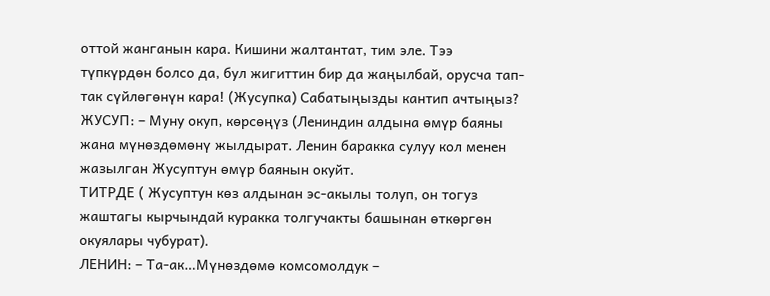оттой жанганын кара. Кишини жалтантат, тим эле. Тээ түпкүрдөн болсо да, бул жигиттин бир да жаңылбай, орусча тап-так сүйлөгөнүн кара! (Жусупка) Сабатыңызды кантип ачтыңыз?
ЖУСУП: – Муну окуп, көрсөңүз (Лениндин алдына өмүр баяны жана мүнөздөмөнү жылдырат. Ленин баракка сулуу кол менен жазылган Жусуптун өмүр баянын окуйт.
ТИТРДЕ ( Жусуптун көз алдынан эс-акылы толуп, он тогуз жаштагы кырчындай куракка толгучакты башынан өткөргөн окуялары чубурат).
ЛЕНИН: – Та-ак…Мүнөздөмө комсомолдук –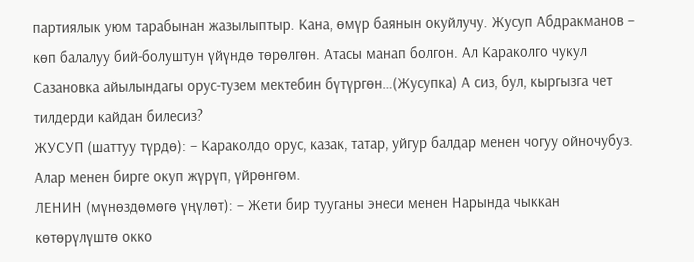партиялык уюм тарабынан жазылыптыр. Кана, өмүр баянын окуйлучу. Жусуп Абдракманов – көп балалуу бий-болуштун үйүндө төрөлгөн. Атасы манап болгон. Ал Караколго чукул Сазановка айылындагы орус-тузем мектебин бүтүргөн…(Жусупка) А сиз, бул, кыргызга чет тилдерди кайдан билесиз?
ЖУСУП (шаттуу түрдө): – Караколдо орус, казак, татар, уйгур балдар менен чогуу ойночубуз. Алар менен бирге окуп жүрүп, үйрөнгөм.
ЛЕНИН (мүнөздөмөгө үңүлөт): – Жети бир тууганы энеси менен Нарында чыккан көтөрүлүштө окко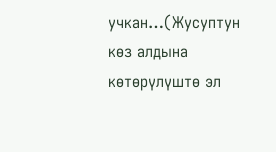учкан…(Жусуптун көз алдына көтөрүлүштө эл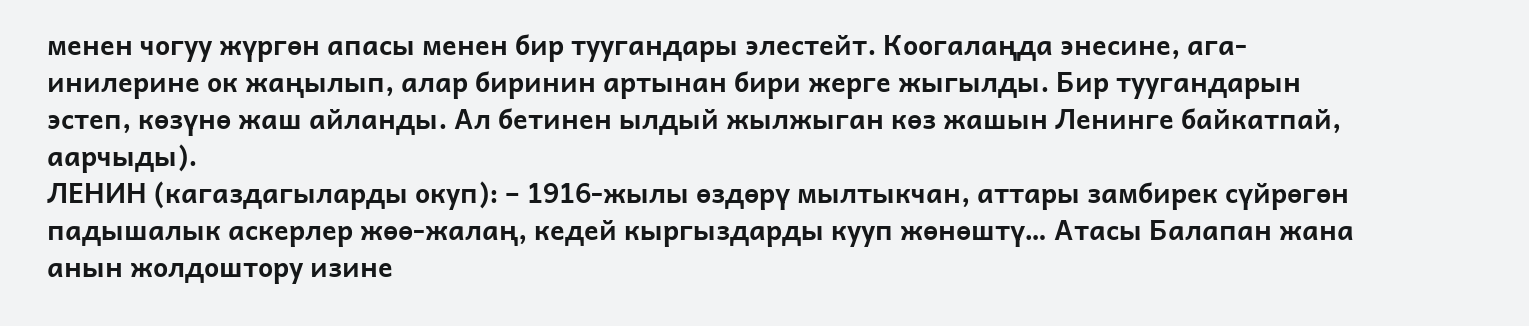менен чогуу жүргөн апасы менен бир туугандары элестейт. Коогалаңда энесине, ага-инилерине ок жаңылып, алар биринин артынан бири жерге жыгылды. Бир туугандарын эстеп, көзүнө жаш айланды. Ал бетинен ылдый жылжыган көз жашын Ленинге байкатпай, аарчыды).
ЛЕНИН (кагаздагыларды окуп): – 1916-жылы өздөрү мылтыкчан, аттары замбирек сүйрөгөн падышалык аскерлер жөө-жалаң, кедей кыргыздарды кууп жөнөштү… Атасы Балапан жана анын жолдоштору изине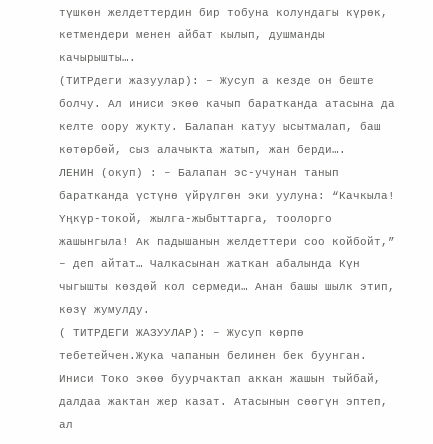түшкөн желдеттердин бир тобуна колундагы күрөк, кетмендери менен айбат кылып, душманды качырышты….
(ТИТРдеги жазуулар): – Жусуп а кезде он беште болчу. Ал иниси экөө качып баратканда атасына да келте оору жукту. Балапан катуу ысытмалап, баш көтөрбөй, сыз алачыкта жатып, жан берди….
ЛЕНИН (окуп) : – Балапан эс-учунан танып баратканда үстүнө үйрүлгөн эки уулуна: “Качкыла! Үңкүр-токой, жылга-жыбыттарга, тоолорго жашынгыла! Ак падышанын желдеттери соо койбойт,” – деп айтат… Чалкасынан жаткан абалында Күн чыгышты көздөй кол сермеди… Анан башы шылк этип, көзү жумулду.
( ТИТРДЕГИ ЖАЗУУЛАР): – Жусуп көрпө тебетейчен.Жука чапанын белинен бек буунган. Иниси Токо экөө буурчактап аккан жашын тыйбай, далдаа жактан жер казат. Атасынын сөөгүн эптеп, ал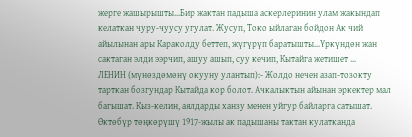жерге жашырышты…Бир жактан падыша аскерлеринин улам жакындап келаткан чуру-чуусу угулат. Жусуп, Токо ыйлаган бойдон Ак чий айылынан ары Караколду беттеп, жүгүрүп баратышты…Үркүндөн жан сактаган элди ээрчип, ашуу ашып, суу кечип, Кытайга жетишет …
ЛЕНИН (мүнөздөмөнү окууну улантып):- Жолдо нечен азап-тозокту тарткан бозгундар Кытайда кор болот. Ачкалыктын айынан эркектер мал багышат. Кыз-келин, аялдарды ханзу менен уйгур байларга сатышат. Өктөбүр төңкөрүшү 1917-жылы ак падышаны тактан кулатканда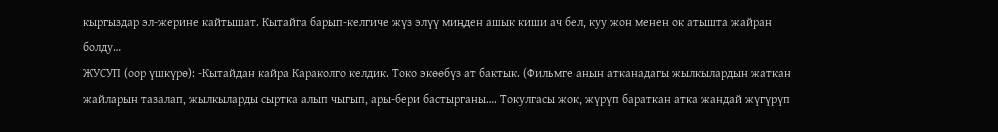кыргыздар эл-жерине кайтышат. Кытайга барып-келгиче жүз элүү миңден ашык киши ач бел, куу жон менен ок атышта жайран болду…
ЖУСУП (оор үшкүрө): -Кытайдан кайра Караколго келдик. Токо экөөбүз ат бактык. (Фильмге анын атканадагы жылкылардын жаткан жайларын тазалап, жылкыларды сыртка алып чыгып, ары-бери бастырганы…. Токулгасы жок, жүрүп бараткан атка жандай жүгүрүп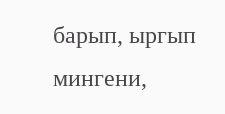барып, ыргып мингени,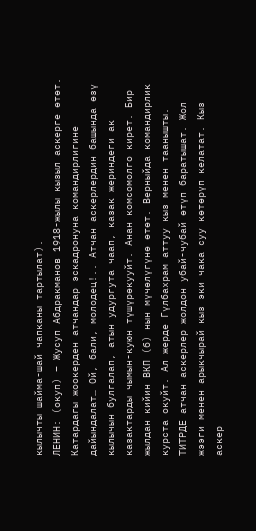кылычты шайма-шай чапканы тартылат).
ЛЕНИН: (окуп) – Жусуп Абдракманов 1918-жылы кызыл аскерге өтөт. Катардагы жоокерден атчандар эскадронуна командирлигине дайындалат… Ой, бали, молодец!.. Атчан аскерлердин башында өзү кылычын булгалап, атын удургута чаап, казак жериндеги ак казактарды чымын-куюн түшүрөкууйт. Анан комсомолго кирет. Бир жылдан кийин ВКП (б) нын мүчөлүгүнө өтөт. Верныйда командирлик курста окуйт. Ал жерде Гүлбахрам аттуу кыз менен таанышты.
ТИТРДЕ атчан аскерлер жолдон убай-чубай өтүп баратышат. Жол жээги менен арыкчырай кыз эки чака суу көтөрүп келатат. Кыз аскер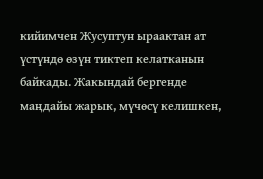кийимчен Жусуптун ыраактан ат үстүндө өзүн тиктеп келатканын байкады. Жакындай бергенде маңдайы жарык, мүчөсү келишкен,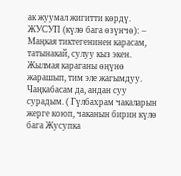ак жуумал жигитти көрдү.
ЖУСУП (күлө бага өзүнчө): – Маңкая тиктегенинен карасам, татынакай, сулуу кыз экен. Жылмая караганы өңүнө жарашып, тим эле жагымдуу. Чаңкабасам да, андан суу сурадым. ( Гүлбахрам чакаларын жерге коюп, чаканын бирин күлө бага Жусупка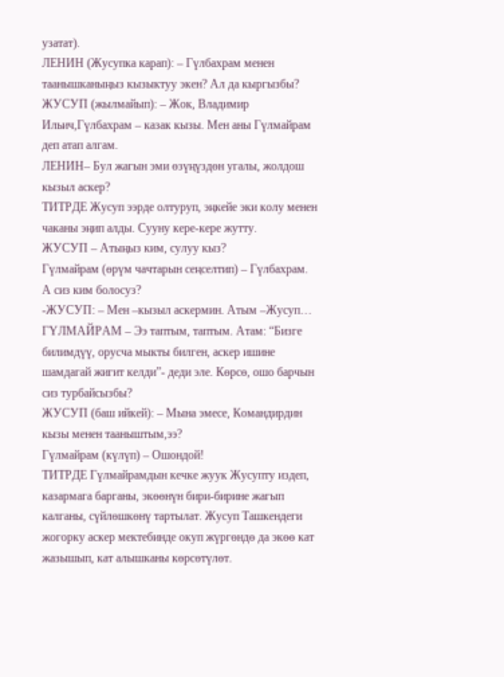узатат).
ЛЕНИН (Жусупка карап): – Гүлбахрам менен таанышканыңыз кызыктуу экен? Ал да кыргызбы?
ЖУСУП (жылмайып): – Жок, Владимир Ильич,Гүлбахрам – казак кызы. Мен аны Гүлмайрам деп атап алгам.
ЛЕНИН– Бул жагын эми өзүңүздөн угалы, жолдош кызыл аскер?
ТИТРДЕ Жусуп ээрде олтуруп, эңкейе эки колу менен чаканы эңип алды. Сууну кере-кере жутту.
ЖУСУП – Атыңыз ким, сулуу кыз?
Гүлмайрам (өрүм чачтарын сеңселтип) – Гүлбахрам. А сиз ким болосуз?
-ЖУСУП: – Мен –кызыл аскермин. Атым –Жусуп…
ГҮЛМАЙРАМ – Ээ таптым, таптым. Атам: “Бизге билимдүү, орусча мыкты билген, аскер ишине шамдагай жигит келди”- деди эле. Көрсө, ошо барчын сиз турбайсызбы?
ЖУСУП (баш ийкей): – Мына эмесе, Командирдин кызы менен тааныштым,ээ?
Гүлмайрам (күлүп) – Ошондой!
ТИТРДЕ Гүлмайрамдын кечке жуук Жусупту издеп, казармага барганы, экөөнүн бири-бирине жагып калганы, сүйлөшкөнү тартылат. Жусуп Ташкендеги жогорку аскер мектебинде окуп жүргөндө да экөө кат жазышып, кат алышканы көрсөтүлөт.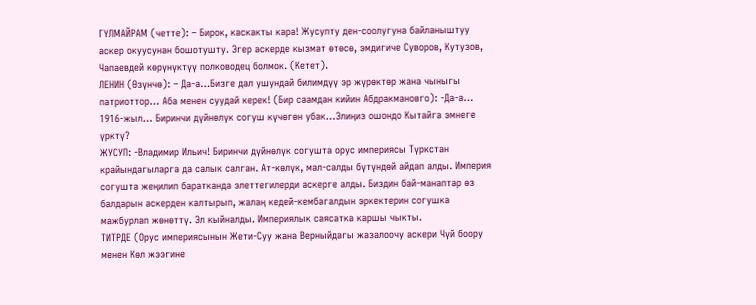ГҮЛМАЙРАМ (четте): – Бирок, каскакты кара! Жусупту ден-соолугуна байланыштуу аскер окуусунан бошотушту. Эгер аскерде кызмат өтөсө, эмдигиче Суворов, Кутузов, Чапаевдей көрүнүктүү полководец болмок. (Кетет).
ЛЕНИН (Өзүнчө): – Да-а…Бизге дал ушундай билимдүү эр жүрөктөр жана чыныгы патриоттор… Аба менен суудай керек! (Бир саамдан кийин Абдракмановго): -Да-а… 1916-жыл… Биринчи дүйнөлүк согуш күчөгөн убак…Элиңиз ошондо Кытайга эмнеге үрктү?
ЖУСУП: -Владимир Ильич! Биринчи дүйнөлүк согушта орус империясы Түркстан крайындагыларга да салык салган. Ат-көлүк, мал-салды бүтүндөй айдап алды. Империя согушта жеңилип баратканда элеттегилерди аскерге алды. Биздин бай-манаптар өз балдарын аскерден калтырып, жалаң кедей-кембагалдын эркектерин согушка мажбурлап жөнөттү. Эл кыйналды. Империялык саясатка каршы чыкты.
ТИТРДЕ (Орус империясынын Жети-Суу жана Верныйдагы жазалоочу аскери Чүй боору менен Көл жээгине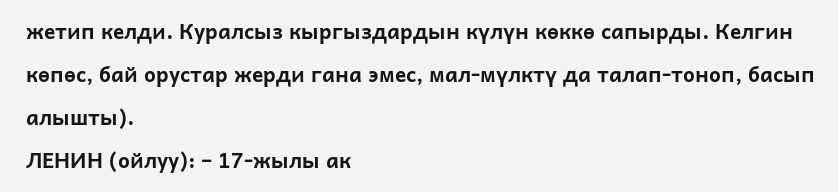жетип келди. Куралсыз кыргыздардын күлүн көккө сапырды. Келгин көпөс, бай орустар жерди гана эмес, мал-мүлктү да талап-тоноп, басып алышты).
ЛЕНИН (ойлуу): – 17-жылы ак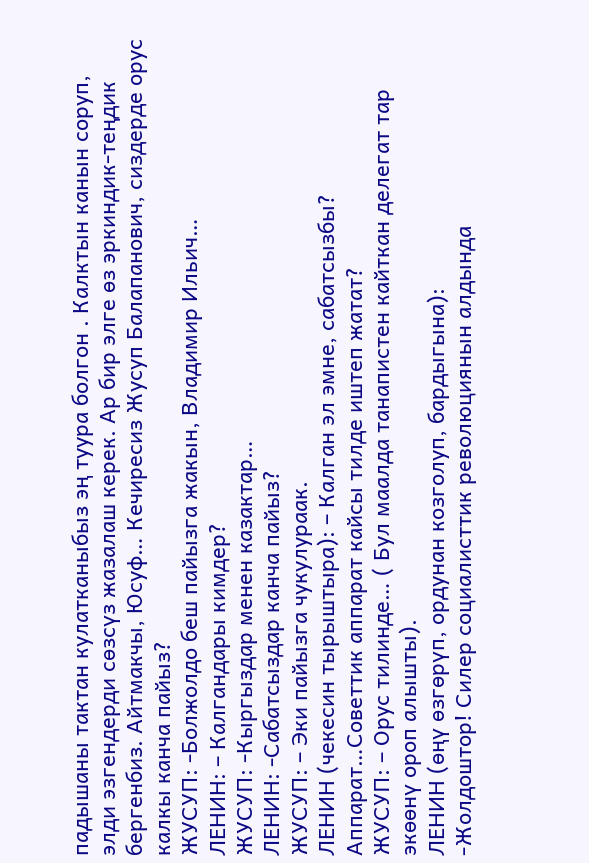падышаны тактан кулатканыбыз эң туура болгон . Калктын канын соруп, элди эзгендерди сөзсүз жазалаш керек. Ар бир элге өз эркиндик-теңдик бергенбиз. Айтмакчы, Юсуф… Кечиресиз Жусуп Балапанович, сиздерде орус калкы канча пайыз?
ЖУСУП: -Болжолдо беш пайызга жакын, Владимир Ильич…
ЛЕНИН: – Калгандары кимдер?
ЖУСУП: -Кыргыздар менен казактар…
ЛЕНИН: -Сабатсыздар канча пайыз?
ЖУСУП: – Эки пайызга чукулураак.
ЛЕНИН (чекесин тырыштыра): – Калган эл эмне, сабатсызбы? Аппарат…Советтик аппарат кайсы тилде иштеп жатат?
ЖУСУП: – Орус тилинде… ( Бул маалда танапистен кайткан делегат тар экөөнү ороп алышты).
ЛЕНИН (өңү өзгөрүп, ордунан козголуп, бардыгына):
-Жолдоштор! Силер социалисттик революциянын алдында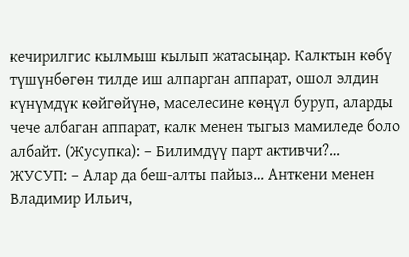кечирилгис кылмыш кылып жатасыңар. Калктын көбү түшүнбөгөн тилде иш алпарган аппарат, ошол элдин күнүмдүк көйгөйүнө, маселесине көңүл буруп, аларды чече албаган аппарат, калк менен тыгыз мамиледе боло албайт. (Жусупка): – Билимдүү парт активчи?…
ЖУСУП: – Алар да беш-алты пайыз… Анткени менен Владимир Ильич,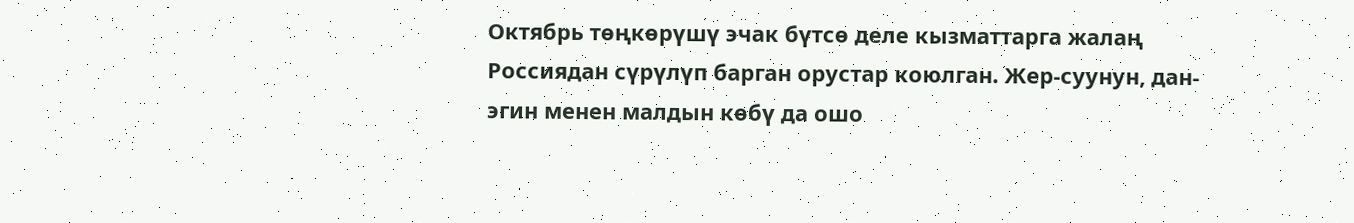Октябрь төңкөрүшү эчак бүтсө деле кызматтарга жалаң Россиядан сүрүлүп барган орустар коюлган. Жер-суунун, дан-эгин менен малдын көбү да ошо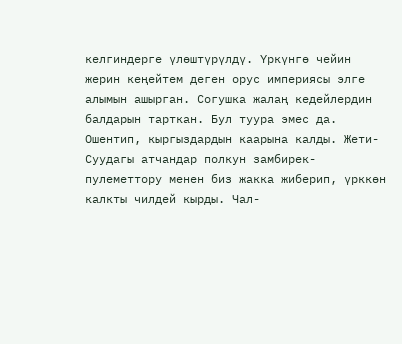келгиндерге үлөштүрүлдү. Үркүнгө чейин жерин кеңейтем деген орус империясы элге алымын ашырган. Согушка жалаң кедейлердин балдарын тарткан. Бул туура эмес да. Ошентип, кыргыздардын каарына калды. Жети-Суудагы атчандар полкун замбирек- пулеметтору менен биз жакка жиберип, үрккөн калкты чилдей кырды. Чал-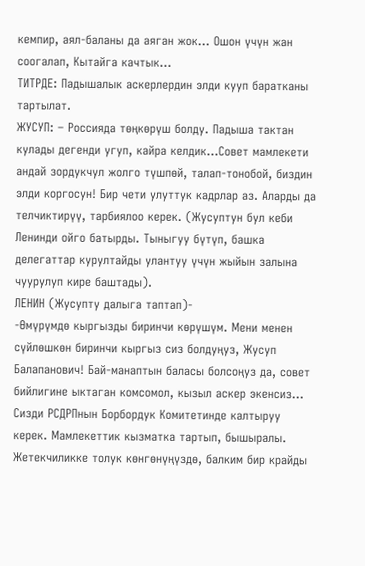кемпир, аял-баланы да аяган жок… Ошон үчүн жан соогалап, Кытайга качтык…
ТИТРДЕ: Падышалык аскерлердин элди кууп баратканы тартылат.
ЖУСУП: – Россияда төңкөрүш болду. Падыша тактан кулады дегенди угуп, кайра келдик…Совет мамлекети андай зордукчул жолго түшпөй, талап-тонобой, биздин элди коргосун! Бир чети улуттук кадрлар аз. Аларды да телчиктирүү, тарбиялоо керек. (Жусуптун бул кеби Ленинди ойго батырды. Тыныгуу бүтүп, башка делегаттар курултайды улантуу үчүн жыйын залына чуурулуп кире баштады).
ЛЕНИН (Жусупту далыга таптап)-
-Өмүрүмдө кыргызды биринчи көрүшүм. Мени менен сүйлөшкөн биринчи кыргыз сиз болдуңуз, Жусуп Балапанович! Бай-манаптын баласы болсоңуз да, совет бийлигине ыктаган комсомол, кызыл аскер экенсиз… Сизди РСДРПнын Борбордук Комитетинде калтыруу керек. Мамлекеттик кызматка тартып, бышыралы. Жетекчиликке толук көнгөнүңүздө, балким бир крайды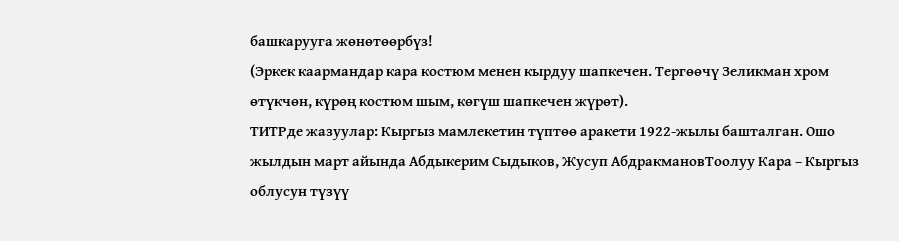башкарууга жөнөтөөрбүз!
(Эркек каармандар кара костюм менен кырдуу шапкечен. Тергөөчү Зеликман хром өтүкчөн, күрөң костюм шым, көгүш шапкечен жүрөт).
ТИТРде жазуулар: Кыргыз мамлекетин түптөө аракети 1922-жылы башталган. Ошо жылдын март айында Абдыкерим Сыдыков, Жусуп АбдракмановТоолуу Кара – Кыргыз облусун түзүү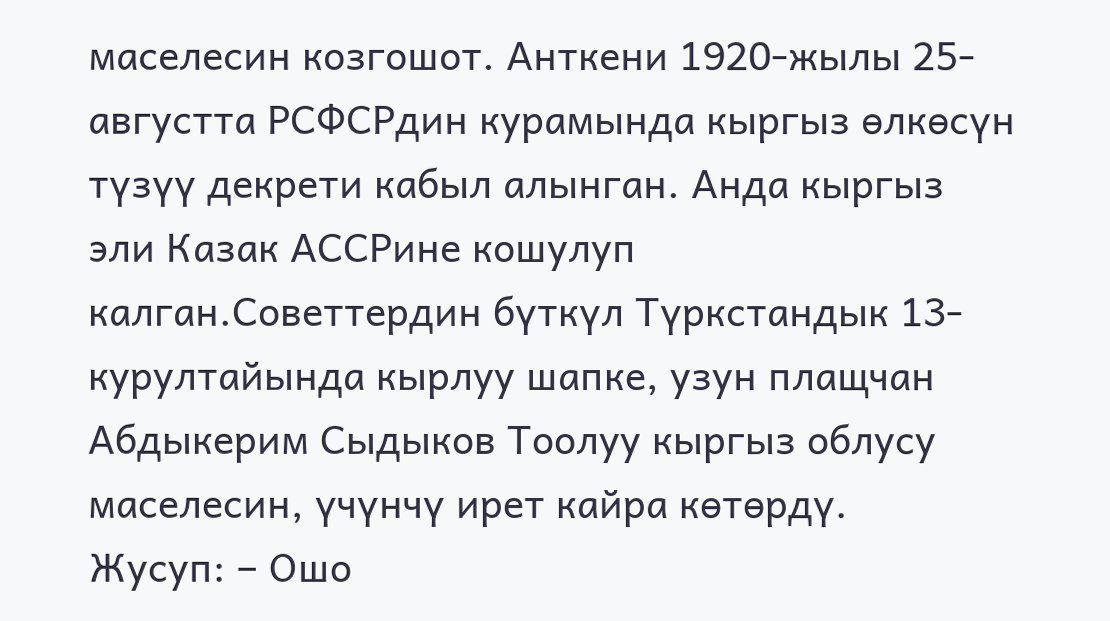маселесин козгошот. Анткени 1920-жылы 25-августта РСФСРдин курамында кыргыз өлкөсүн түзүү декрети кабыл алынган. Анда кыргыз эли Казак АССРине кошулуп калган.Советтердин бүткүл Түркстандык 13-курултайында кырлуу шапке, узун плащчан Абдыкерим Сыдыков Тоолуу кыргыз облусу маселесин, үчүнчү ирет кайра көтөрдү.
Жусуп: – Ошо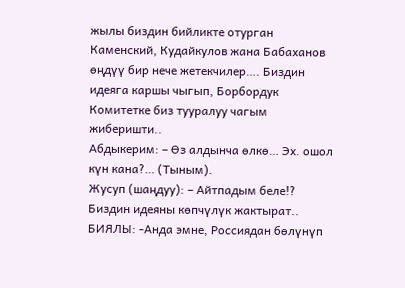жылы биздин бийликте отурган Каменский, Кудайкулов жана Бабаханов өңдүү бир нече жетекчилер…. Биздин идеяга каршы чыгып, Борбордук Комитетке биз тууралуу чагым жиберишти..
Абдыкерим: – Өз алдынча өлкө… Эх. ошол күн кана?… (Тыным).
Жусуп (шаңдуу): – Айтпадым беле!? Биздин идеяны көпчүлүк жактырат..
БИЯЛЫ: -Анда эмне, Россиядан бөлүнүп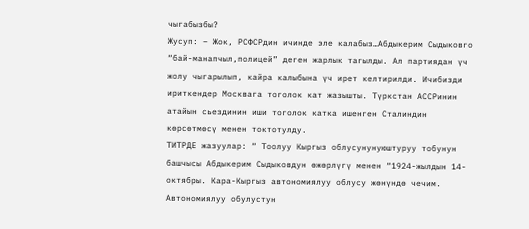чыгабызбы?
Жусуп: – Жок, РСФСРдин ичинде эле калабыз…Абдыкерим Сыдыковго “бай-манапчыл,полицей” деген жарлык тагылды. Ал партиядан үч жолу чыгарылып, кайра калыбына үч ирет келтирилди. Ичибизди ириткендер Москвага тоголок кат жазышты. Түркстан АССРинин атайын сьездинин иши тоголок катка ишенген Сталиндин көрсөтмөсү менен токтотулду.
ТИТРДЕ жазуулар: “ Тоолуу Кыргыз облусунунуюштуруу тобунун башчысы Абдыкерим Сыдыковдун өжөрлүгү менен “1924-жылдын 14-октябры. Кара-Кыргыз автономиялуу облусу жөнүндө чечим. Автономиялуу обулустун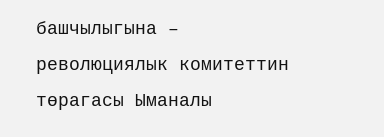башчылыгына – революциялык комитеттин төрагасы Ыманалы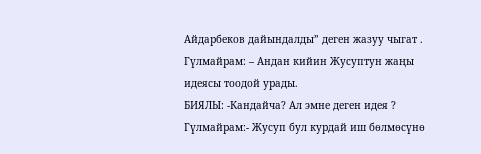Айдарбеков дайындалды” деген жазуу чыгат .
Гүлмайрам: – Андан кийин Жусуптун жаңы идеясы тоодой урады.
БИЯЛЫ: -Кандайча? Ал эмне деген идея ?
Гүлмайрам:- Жусуп бул курдай иш бөлмөсүнө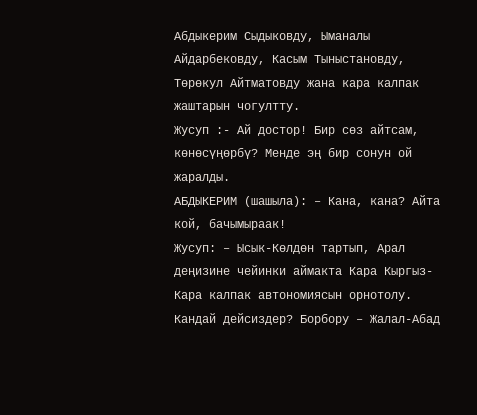Абдыкерим Сыдыковду, Ыманалы Айдарбековду, Касым Тыныстановду, Төрөкул Айтматовду жана кара калпак жаштарын чогултту.
Жусуп :- Ай достор! Бир сөз айтсам, көнөсүңөрбү? Менде эң бир сонун ой жаралды.
АБДЫКЕРИМ (шашыла): – Кана, кана? Айта кой, бачымыраак!
Жусуп: – Ысык-Көлдөн тартып, Арал деңизине чейинки аймакта Кара Кыргыз-Кара калпак автономиясын орнотолу. Кандай дейсиздер? Борбору – Жалал-Абад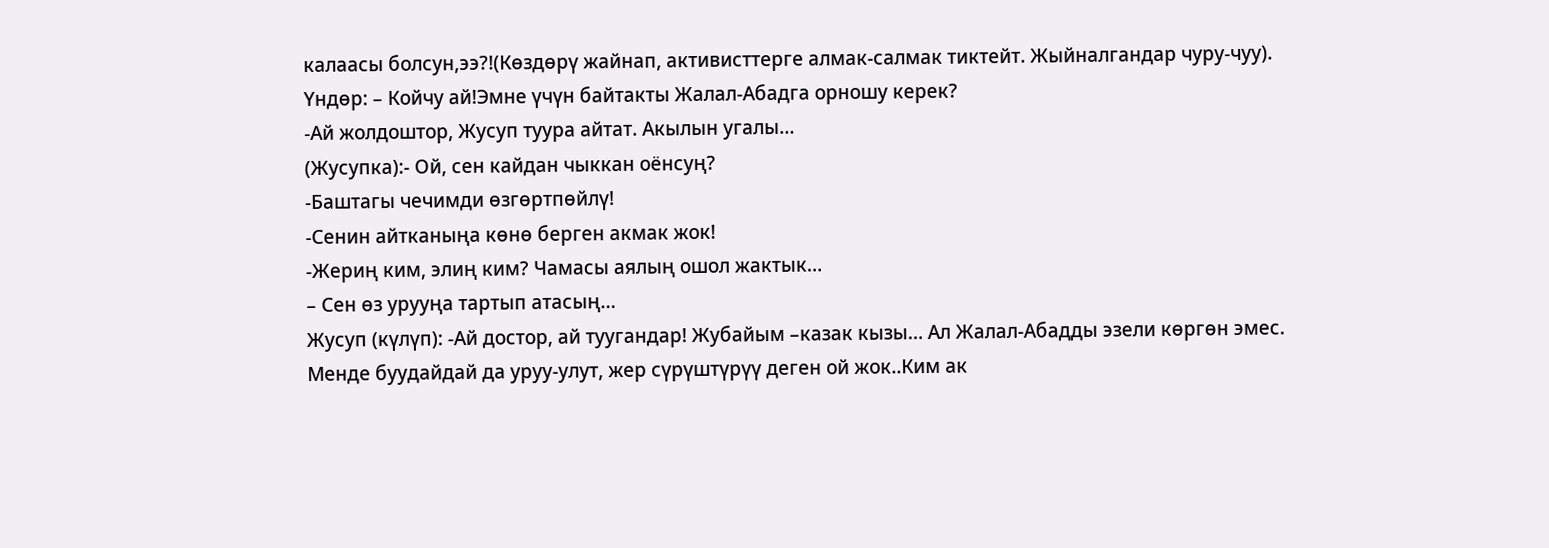калаасы болсун,ээ?!(Көздөрү жайнап, активисттерге алмак-салмак тиктейт. Жыйналгандар чуру-чуу).
Үндөр: – Койчу ай!Эмне үчүн байтакты Жалал-Абадга орношу керек?
-Ай жолдоштор, Жусуп туура айтат. Акылын угалы…
(Жусупка):- Ой, сен кайдан чыккан оёнсуң?
-Баштагы чечимди өзгөртпөйлү!
-Сенин айтканыңа көнө берген акмак жок!
-Жериң ким, элиң ким? Чамасы аялың ошол жактык…
– Сен өз урууңа тартып атасың…
Жусуп (күлүп): -Ай достор, ай туугандар! Жубайым –казак кызы… Ал Жалал-Абадды эзели көргөн эмес. Менде буудайдай да уруу-улут, жер сүрүштүрүү деген ой жок..Ким ак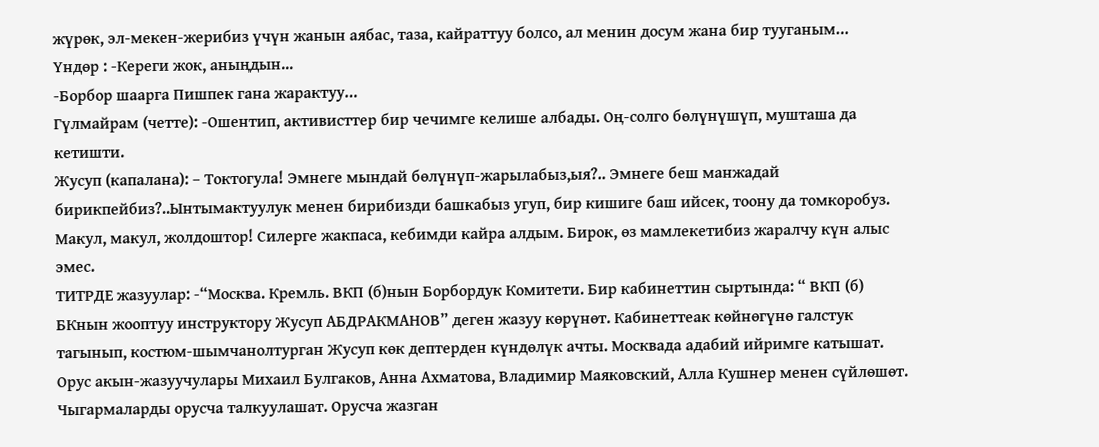жүрөк, эл-мекен-жерибиз үчүн жанын аябас, таза, кайраттуу болсо, ал менин досум жана бир тууганым…
Үндөр : -Кереги жок, аныңдын...
-Борбор шаарга Пишпек гана жарактуу…
Гүлмайрам (четте): -Ошентип, активисттер бир чечимге келише албады. Оң-солго бөлүнүшүп, мушташа да кетишти.
Жусуп (капалана): – Токтогула! Эмнеге мындай бөлүнүп-жарылабыз,ыя?.. Эмнеге беш манжадай бирикпейбиз?..Ынтымактуулук менен бирибизди башкабыз угуп, бир кишиге баш ийсек, тоону да томкоробуз. Макул, макул, жолдоштор! Силерге жакпаса, кебимди кайра алдым. Бирок, өз мамлекетибиз жаралчу күн алыс эмес.
ТИТРДЕ жазуулар: -“Москва. Кремль. ВКП (б)нын Борбордук Комитети. Бир кабинеттин сыртында: “ ВКП (б) БКнын жооптуу инструктору Жусуп АБДРАКМАНОВ” деген жазуу көрүнөт. Кабинеттеак көйнөгүнө галстук тагынып, костюм-шымчанолтурган Жусуп көк дептерден күндөлүк ачты. Москвада адабий ийримге катышат. Орус акын-жазуучулары Михаил Булгаков, Анна Ахматова, Владимир Маяковский, Алла Кушнер менен сүйлөшөт. Чыгармаларды орусча талкуулашат. Орусча жазган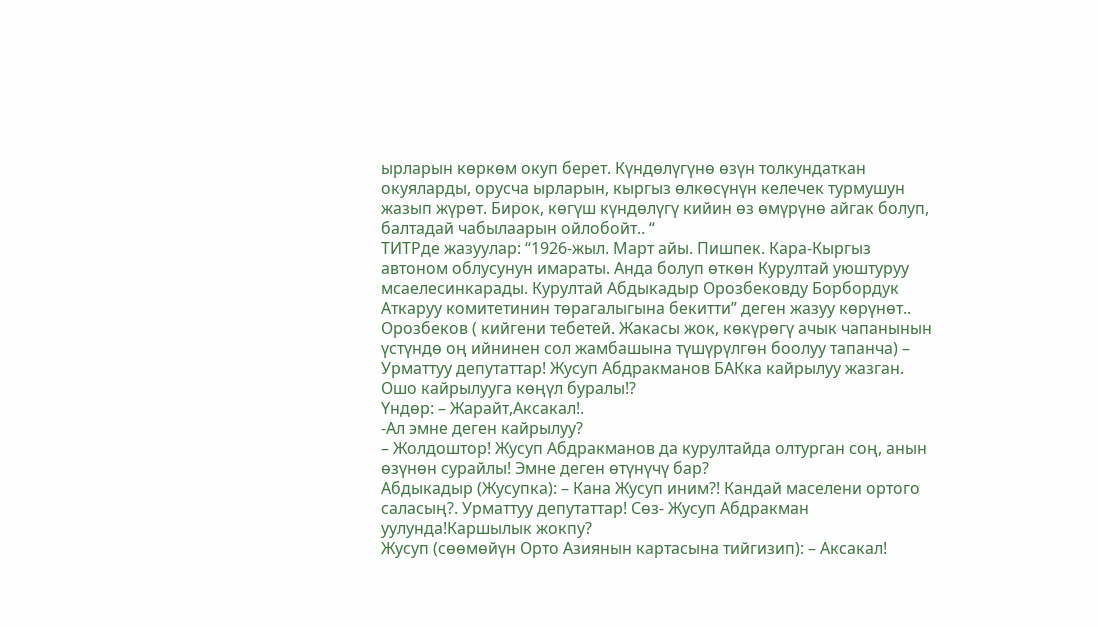ырларын көркөм окуп берет. Күндөлүгүнө өзүн толкундаткан окуяларды, орусча ырларын, кыргыз өлкөсүнүн келечек турмушун жазып жүрөт. Бирок, көгүш күндөлүгү кийин өз өмүрүнө айгак болуп, балтадай чабылаарын ойлобойт.. “
ТИТРде жазуулар: “1926-жыл. Март айы. Пишпек. Кара-Кыргыз автоном облусунун имараты. Анда болуп өткөн Курултай уюштуруу мсаелесинкарады. Курултай Абдыкадыр Орозбековду Борбордук Аткаруу комитетинин төрагалыгына бекитти” деген жазуу көрүнөт..
Орозбеков ( кийгени тебетей. Жакасы жок, көкүрөгү ачык чапанынын үстүндө оң ийнинен сол жамбашына түшүрүлгөн боолуу тапанча) – Урматтуу депутаттар! Жусуп Абдракманов БАКка кайрылуу жазган. Ошо кайрылууга көңүл буралы!?
Үндөр: – Жарайт,Аксакал!.
-Ал эмне деген кайрылуу?
– Жолдоштор! Жусуп Абдракманов да курултайда олтурган соң, анын өзүнөн сурайлы! Эмне деген өтүнүчү бар?
Абдыкадыр (Жусупка): – Кана Жусуп иним?! Кандай маселени ортого саласың?. Урматтуу депутаттар! Сөз- Жусуп Абдракман уулунда!Каршылык жокпу?
Жусуп (сөөмөйүн Орто Азиянын картасына тийгизип): – Аксакал!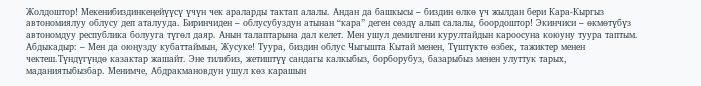Жолдоштор! Мекенибиздинкеңейүүсү үчүн чек араларды тактап алалы. Андан да башкысы – биздин өлкө үч жылдан бери Кара-Кыргыз автономиялуу облусу деп аталууда. Биринчиден – облусубуздун атынан “кара” деген сөздү алып салалы, боордоштор! Экинчиси – өкмөтүбүз автономдуу республика болууга түгөл даяр. Анын талаптарына дал келет. Мен ушул демилгени курултайдын кароосуна коюуну туура таптым.
Абдыкадыр: – Мен да оюңузду кубаттаймын, Жусуке! Туура, биздин облус Чыгышта Кытай менен, Түштүктө өзбек, тажиктер менен чектеш.Түндүгүндө казактар жашайт. Эне тилибиз, жетиштүү сандагы калкыбыз, борборубуз, базарыбыз менен улуттук тарых, маданиятыбызбар. Менимче, Абдракмановдун ушул көз карашын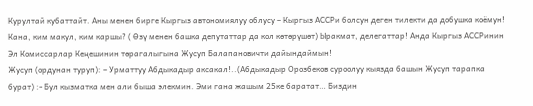Курултай кубаттайт. Аны менен бирге Кыргыз автономиялуу облусу – Кыргыз АССРи болсун деген тилекти да добушка коёмун! Кана, ким макул, ким каршы? ( Өзү менен башка депутаттар да кол көтөрүшөт) Ыракмат, делегаттар! Анда Кыргыз АССРинин Эл Комиссарлар Кеңешинин төрагалыгына Жусуп Балапановичти дайындаймын!
Жусуп (ордунан туруп): – Урматтуу Абдыкадыр аксакал!..(Абдыкадыр Орозбеков суроолуу кыязда башын Жусуп тарапка бурат) :- Бул кызматка мен али быша элекмин. Эми гана жашым 25ке баратат… Биздин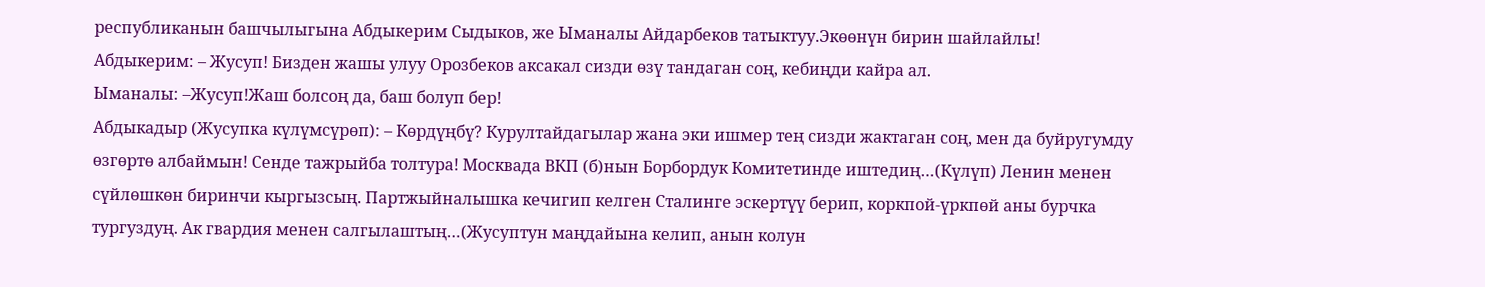республиканын башчылыгына Абдыкерим Сыдыков, же Ыманалы Айдарбеков татыктуу.Экөөнүн бирин шайлайлы!
Абдыкерим: – Жусуп! Бизден жашы улуу Орозбеков аксакал сизди өзү тандаган соң, кебиңди кайра ал.
Ыманалы: –Жусуп!Жаш болсоң да, баш болуп бер!
Абдыкадыр (Жусупка күлүмсүрөп): – Көрдүңбү? Курултайдагылар жана эки ишмер тең сизди жактаган соң, мен да буйругумду өзгөртө албаймын! Сенде тажрыйба толтура! Москвада ВКП (б)нын Борбордук Комитетинде иштедиң…(Күлүп) Ленин менен сүйлөшкөн биринчи кыргызсың. Партжыйналышка кечигип келген Сталинге эскертүү берип, коркпой-үркпөй аны бурчка тургуздуң. Ак гвардия менен салгылаштың…(Жусуптун маңдайына келип, анын колун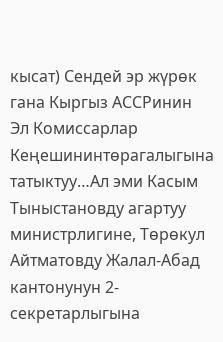кысат) Сендей эр жүрөк гана Кыргыз АССРинин Эл Комиссарлар Кеңешининтөрагалыгына татыктуу…Ал эми Касым Тыныстановду агартуу министрлигине, Төрөкул Айтматовду Жалал-Абад кантонунун 2-секретарлыгына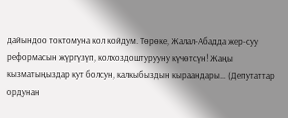дайындоо токтомуна кол койдум. Төрөке, Жалал-Абадда жер-суу реформасын жүргүзүп, колхоздоштурууну күчөтсүн! Жаңы кызматыңыздар кут болсун, калкыбыздын кыраандары… (Депутаттар ордунан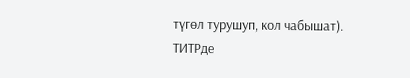түгөл турушуп, кол чабышат).
ТИТРде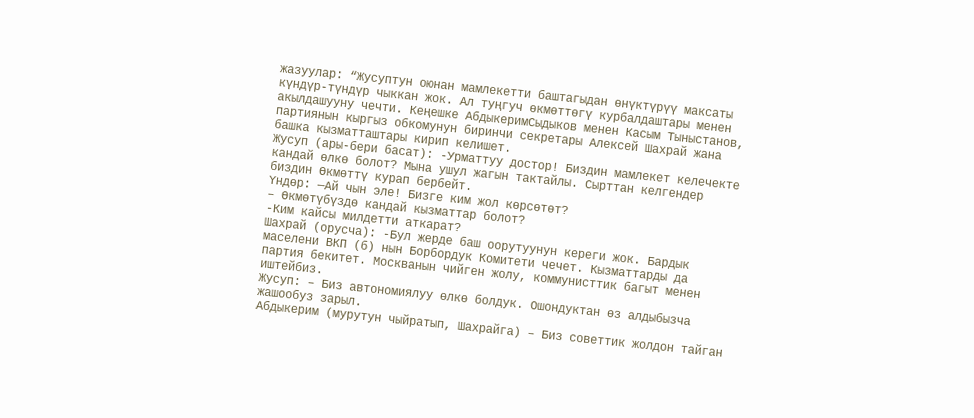жазуулар: “Жусуптун оюнан мамлекетти баштагыдан өнүктүрүү максаты күндүр-түндүр чыккан жок. Ал туңгуч өкмөттөгү курбалдаштары менен акылдашууну чечти. Кеңешке АбдыкеримСыдыков менен Касым Тыныстанов, партиянын кыргыз обкомунун биринчи секретары Алексей Шахрай жана башка кызматташтары кирип келишет.
Жусуп (ары-бери басат): -Урматтуу достор! Биздин мамлекет келечекте кандай өлкө болот? Мына ушул жагын тактайлы. Сырттан келгендер биздин Өкмөттү курап бербейт.
Үндөр: —Ай чын эле! Бизге ким жол көрсөтөт?
– Өкмөтүбүздө кандай кызматтар болот?
-Ким кайсы милдетти аткарат?
Шахрай (орусча): -Бул жерде баш оорутуунун кереги жок. Бардык маселени ВКП (б) нын Борбордук Комитети чечет. Кызматтарды да партия бекитет. Москванын чийген жолу, коммунисттик багыт менен иштейбиз.
Жусуп: – Биз автономиялуу өлкө болдук. Ошондуктан өз алдыбызча жашообуз зарыл.
Абдыкерим (мурутун чыйратып, Шахрайга) – Биз советтик жолдон тайган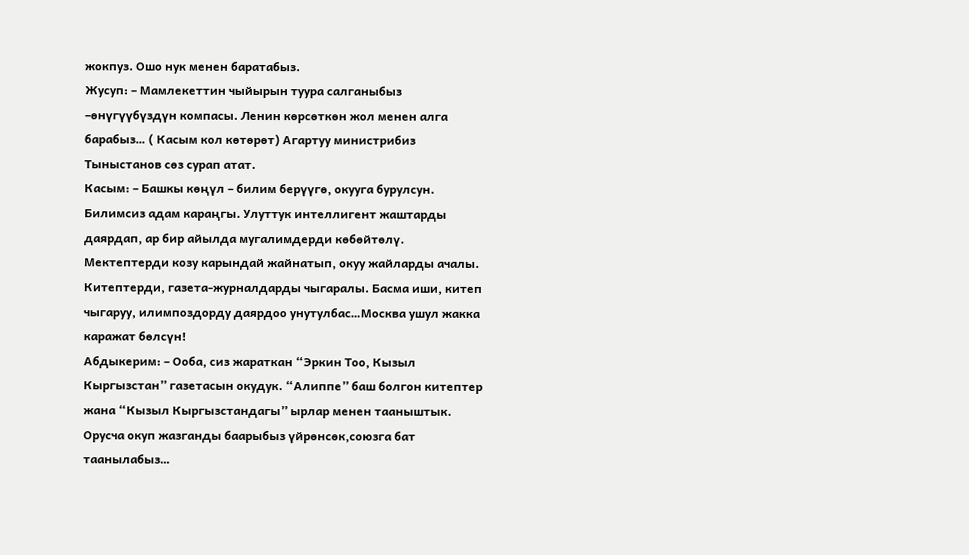жокпуз. Ошо нук менен баратабыз.
Жусуп: – Мамлекеттин чыйырын туура салганыбыз –өнүгүүбүздүн компасы. Ленин көрсөткөн жол менен алга барабыз… ( Касым кол көтөрөт) Агартуу министрибиз Тыныстанов сөз сурап атат.
Касым: – Башкы көңүл – билим берүүгө, окууга бурулсун. Билимсиз адам караңгы. Улуттук интеллигент жаштарды даярдап, ар бир айылда мугалимдерди көбөйтөлү. Мектептерди козу карындай жайнатып, окуу жайларды ачалы. Китептерди, газета-журналдарды чыгаралы. Басма иши, китеп чыгаруу, илимпоздорду даярдоо унутулбас…Москва ушул жакка каражат бөлсүн!
Абдыкерим: – Ооба, сиз жараткан “Эркин Тоо, Кызыл Кыргызстан” газетасын окудук. “Алиппе” баш болгон китептер жана “Кызыл Кыргызстандагы” ырлар менен тааныштык. Орусча окуп жазганды баарыбыз үйрөнсөк,союзга бат таанылабыз…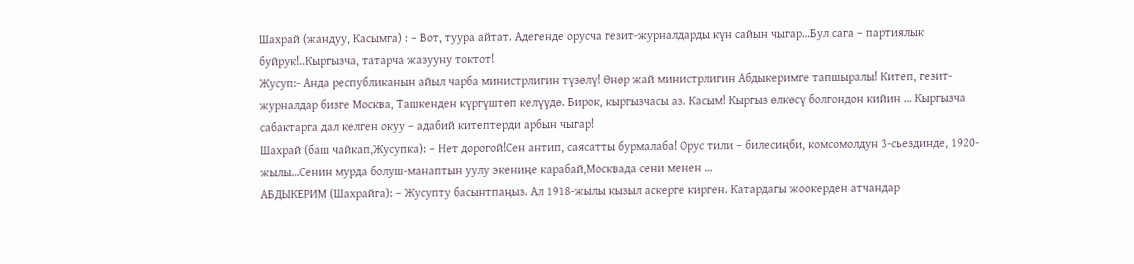Шахрай (жандуу, Касымга) : – Вот, туура айтат. Адегенде орусча гезит-журналдарды күн сайын чыгар…Бул сага – партиялык буйрук!..Кыргызча, татарча жазууну токтот!
Жусуп:- Анда республиканын айыл чарба министрлигин түзөлү! Өнөр жай министрлигин Абдыкеримге тапшыралы! Китеп, гезит-журналдар бизге Москва, Ташкенден күргүштөп келүүдө. Бирок, кыргызчасы аз. Касым! Кыргыз өлкөсү болгондон кийин … Кыргызча сабактарга дал келген окуу – адабий китептерди арбын чыгар!
Шахрай (баш чайкап,Жусупка): – Нет дорогой!Сен антип, саясатты бурмалаба! Орус тили – билесиңби, комсомолдун 3-сьездинде, 1920-жылы…Сенин мурда болуш-манаптын уулу экениңе карабай,Москвада сени менен …
АБДЫКЕРИМ (Шахрайга): – Жусупту басынтпаңыз. Ал 1918-жылы кызыл аскерге кирген. Катардагы жоокерден атчандар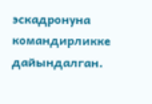эскадронуна командирликке дайындалган.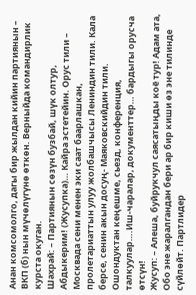Анан комсомолго, дагы бир жылдан кийин партиянын – ВКП (б) нын мүчөлүгүнө өткөн. Верныйда командирлик курста окуган.
Шахрай: – Партиянын сөзүн бузбай, шүк олтур, Абдыкерим! (Жусупка)… Кайра эстетейин. Орус тили – Москвада сени менен эки саат баарлашкан, пролетариаттын улуу жолбашчысы Лениндин тили. Кала берсе, сенин акын досуң- Маяковскийдин тили. Ошондуктан кеңешме, сьезд, конференция, талкуулар….Иш-чаралар, документтер… бардыгы орусча өтсүн!
Жусуп: – Алеша, буйрукчул саясатыңды коё тур! Адам ата, Обо эне жаралгандан бери ар бир киши өз эне тилинде сүйлөйт. Партлидер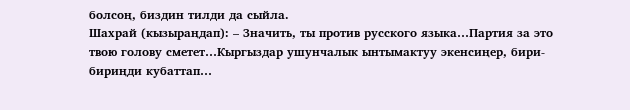болсоң, биздин тилди да сыйла.
Шахрай (кызыраңдап): – Значить, ты против русского языка…Партия за это твою голову сметет…Кыргыздар ушунчалык ынтымактуу экенсиңер, бири-бириңди кубаттап…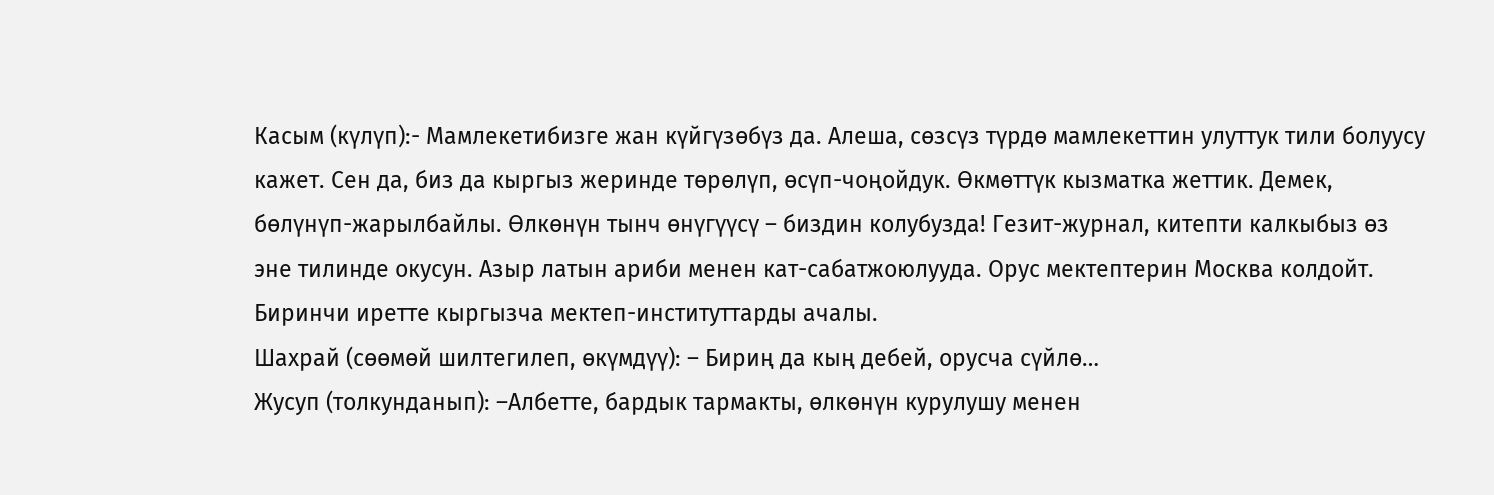Касым (күлүп):- Мамлекетибизге жан күйгүзөбүз да. Алеша, сөзсүз түрдө мамлекеттин улуттук тили болуусу кажет. Сен да, биз да кыргыз жеринде төрөлүп, өсүп-чоңойдук. Өкмөттүк кызматка жеттик. Демек, бөлүнүп-жарылбайлы. Өлкөнүн тынч өнүгүүсү – биздин колубузда! Гезит-журнал, китепти калкыбыз өз эне тилинде окусун. Азыр латын ариби менен кат-сабатжоюлууда. Орус мектептерин Москва колдойт. Биринчи иретте кыргызча мектеп-институттарды ачалы.
Шахрай (сөөмөй шилтегилеп, өкүмдүү): – Бириң да кың дебей, орусча сүйлө…
Жусуп (толкунданып): –Албетте, бардык тармакты, өлкөнүн курулушу менен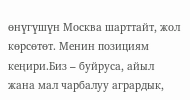өнүгүшүн Москва шарттайт, жол көрсөтөт. Менин позициям кеңири.Биз – буйруса, айыл жана мал чарбалуу агрардык,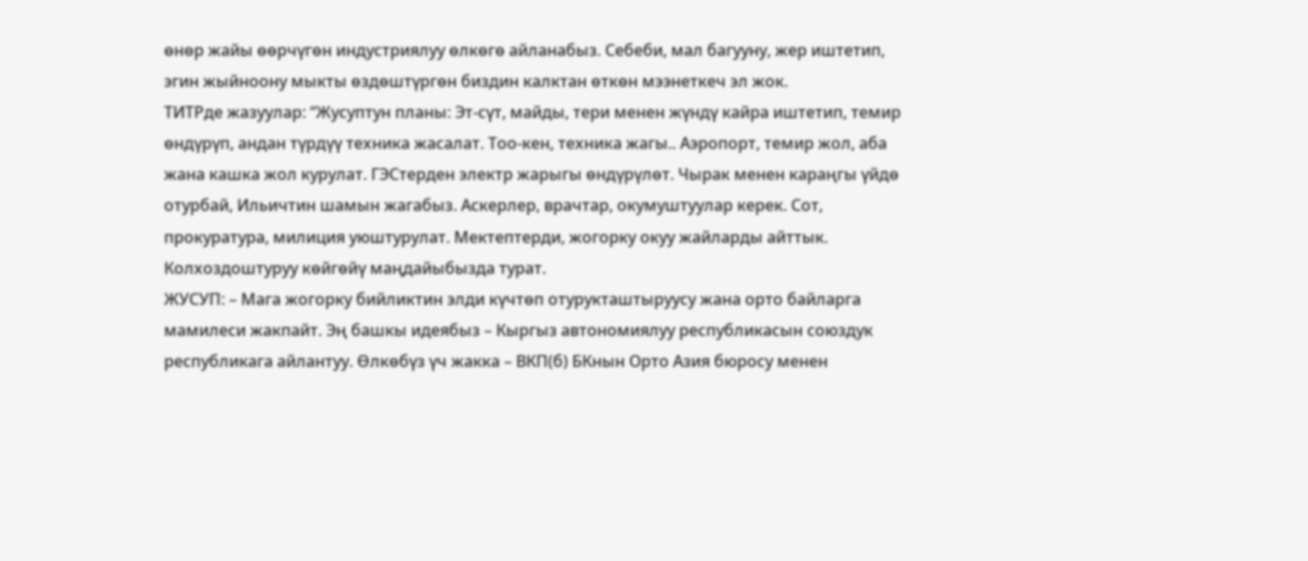өнөр жайы өөрчүгөн индустриялуу өлкөгө айланабыз. Себеби, мал багууну, жер иштетип, эгин жыйноону мыкты өздөштүргөн биздин калктан өткөн мээнеткеч эл жок.
ТИТРде жазуулар: “Жусуптун планы: Эт-сүт, майды, тери менен жүндү кайра иштетип, темир өндүрүп, андан түрдүү техника жасалат. Тоо-кен, техника жагы.. Аэропорт, темир жол, аба жана кашка жол курулат. ГЭСтерден электр жарыгы өндүрүлөт. Чырак менен караңгы үйдө отурбай, Ильичтин шамын жагабыз. Аскерлер, врачтар, окумуштуулар керек. Сот, прокуратура, милиция уюштурулат. Мектептерди, жогорку окуу жайларды айттык. Колхоздоштуруу көйгөйү маңдайыбызда турат.
ЖУСУП: – Мага жогорку бийликтин элди күчтөп отурукташтыруусу жана орто байларга мамилеси жакпайт. Эң башкы идеябыз – Кыргыз автономиялуу республикасын союздук республикага айлантуу. Өлкөбүз үч жакка – ВКП(б) БКнын Орто Азия бюросу менен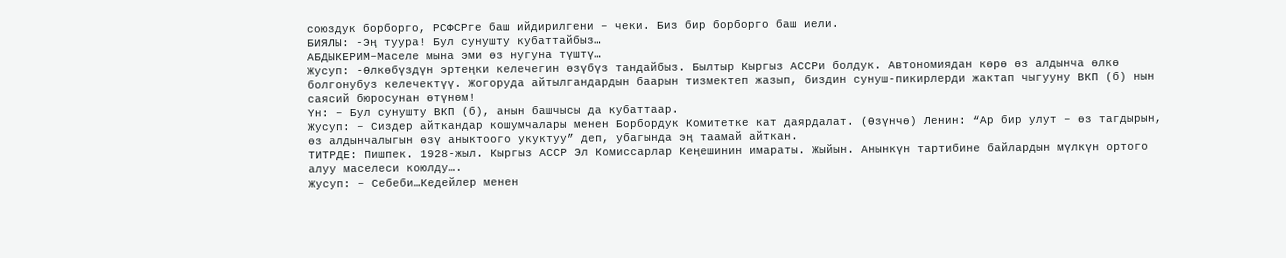союздук борборго, РСФСРге баш ийдирилгени – чеки. Биз бир борборго баш иели.
БИЯЛЫ: -Эң туура! Бул сунушту кубаттайбыз…
АБДЫКЕРИМ–Маселе мына эми өз нугуна түштү…
Жусуп: -Өлкөбүздүн эртеңки келечегин өзүбүз тандайбыз. Былтыр Кыргыз АССРи болдук. Автономиядан көрө өз алдынча өлкө болгонубуз келечектүү. Жогоруда айтылгандардын баарын тизмектеп жазып, биздин сунуш-пикирлерди жактап чыгууну ВКП (б) нын саясий бюросунан өтүнөм!
Үн: – Бул сунушту ВКП (б), анын башчысы да кубаттаар.
Жусуп: – Сиздер айткандар кошумчалары менен Борбордук Комитетке кат даярдалат. (Өзүнчө) Ленин: “Ар бир улут – өз тагдырын, өз алдынчалыгын өзү аныктоого укуктуу” деп, убагында эң таамай айткан.
ТИТРДЕ: Пишпек. 1928-жыл. Кыргыз АССР Эл Комиссарлар Кеңешинин имараты. Жыйын. Анынкүн тартибине байлардын мүлкүн ортого алуу маселеси коюлду….
Жусуп: – Себеби…Кедейлер менен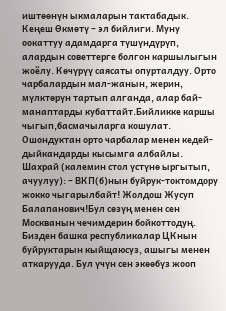иштөөнүн ыкмаларын тактабадык. Кеңеш Өкмөтү – эл бийлиги. Муну оокаттуу адамдарга түшүндүрүп, алардын советтерге болгон каршылыгын жоёлу. Көчүрүү саясаты опурталдуу. Орто чарбалардын мал-жанын, жерин, мүлктөрүн тартып алганда, алар бай-манаптарды кубаттайт.Бийликке каршы чыгып,басмачыларга кошулат. Ошондуктан орто чарбалар менен кедей-дыйкандарды кысымга албайлы.
Шахрай (калемин стол үстүнө ыргытып, ачуулуу): – ВКП(б)нын буйрук-токтомдору жокко чыгарылбайт! Жолдош Жусуп Балапанович!Бул сөзүң менен сен Москванын чечимдерин бойкоттодуң. Бизден башка республикалар ЦКнын буйруктарын кыйщаюсуз, ашыгы менен аткарууда. Бул үчүн сен экөөбүз жооп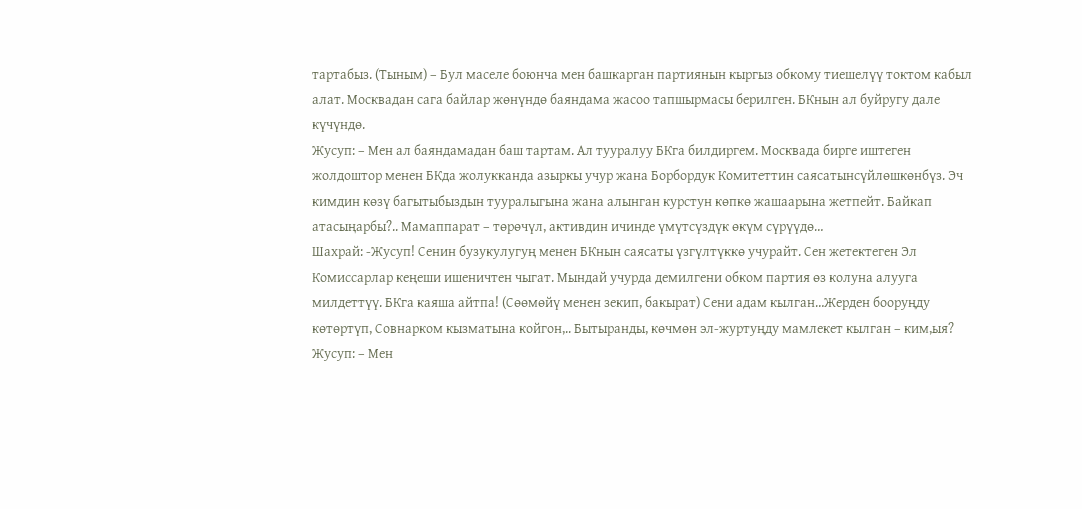тартабыз. (Тыным) – Бул маселе боюнча мен башкарган партиянын кыргыз обкому тиешелүү токтом кабыл алат. Москвадан сага байлар жөнүндө баяндама жасоо тапшырмасы берилген. БКнын ал буйругу дале күчүндө.
Жусуп: – Мен ал баяндамадан баш тартам. Ал тууралуу БКга билдиргем. Москвада бирге иштеген жолдоштор менен БКда жолукканда азыркы учур жана Борбордук Комитеттин саясатынсүйлөшкөнбүз. Эч кимдин көзү багытыбыздын тууралыгына жана алынган курстун көпкө жашаарына жетпейт. Байкап атасыңарбы?.. Мамаппарат – төрөчүл, активдин ичинде үмүтсүздүк өкүм сүрүүдө…
Шахрай: -Жусуп! Сенин бузукулугуң менен БКнын саясаты үзгүлтүккө учурайт. Сен жетектеген Эл Комиссарлар кеңеши ишеничтен чыгат. Мындай учурда демилгени обком партия өз колуна алууга милдеттүү. БКга каяша айтпа! (Сөөмөйү менен зекип, бакырат) Сени адам кылган…Жерден бооруңду көтөртүп, Совнарком кызматына койгон,.. Бытыранды, көчмөн эл-журтуңду мамлекет кылган – ким,ыя?
Жусуп: – Мен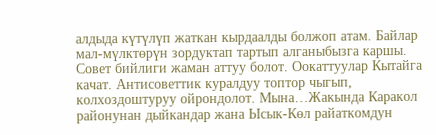алдыда күтүлүп жаткан кырдаалды болжоп атам. Байлар мал-мүлктөрүн зордуктап тартып алганыбызга каршы. Совет бийлиги жаман аттуу болот. Оокаттуулар Кытайга качат. Антисоветтик куралдуу топтор чыгып, колхоздоштуруу ойрондолот. Мына…Жакында Каракол районунан дыйкандар жана Ысык-Көл райаткомдун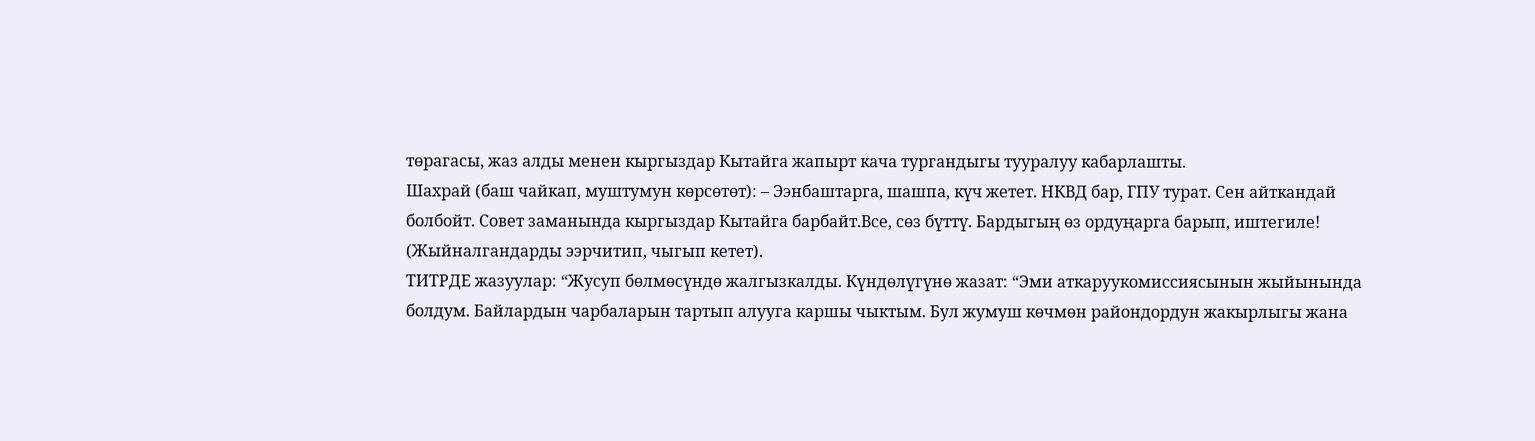төрагасы, жаз алды менен кыргыздар Кытайга жапырт кача тургандыгы тууралуу кабарлашты.
Шахрай (баш чайкап, муштумун көрсөтөт): – Ээнбаштарга, шашпа, күч жетет. НКВД бар, ГПУ турат. Сен айткандай болбойт. Совет заманында кыргыздар Кытайга барбайт.Все, сөз бүттү. Бардыгың өз ордуңарга барып, иштегиле! (Жыйналгандарды ээрчитип, чыгып кетет).
ТИТРДЕ жазуулар: “Жусуп бөлмөсүндө жалгызкалды. Күндөлүгүнө жазат: “Эми аткаруукомиссиясынын жыйынында болдум. Байлардын чарбаларын тартып алууга каршы чыктым. Бул жумуш көчмөн райондордун жакырлыгы жана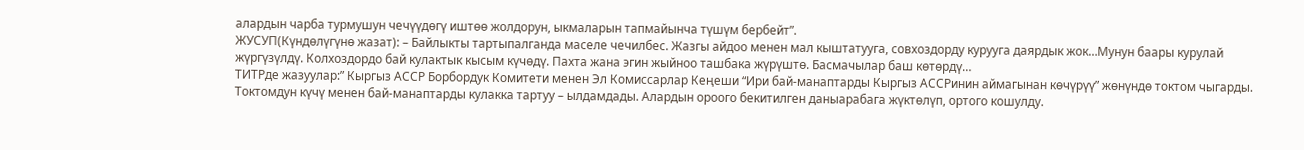алардын чарба турмушун чечүүдөгү иштөө жолдорун, ыкмаларын тапмайынча түшүм бербейт”.
ЖУСУП(Күндөлүгүнө жазат): – Байлыкты тартыпалганда маселе чечилбес. Жазгы айдоо менен мал кыштатууга, совхоздорду курууга даярдык жок…Мунун баары курулай жүргүзүлдү. Колхоздордо бай кулактык кысым күчөдү. Пахта жана эгин жыйноо ташбака жүрүштө. Басмачылар баш көтөрдү…
ТИТРде жазуулар:” Кыргыз АССР Борбордук Комитети менен Эл Комиссарлар Кеңеши “Ири бай-манаптарды Кыргыз АССРинин аймагынан көчүрүү” жөнүндө токтом чыгарды. Токтомдун күчү менен бай-манаптарды кулакка тартуу – ылдамдады. Алардын ороого бекитилген даныарабага жүктөлүп, ортого кошулду.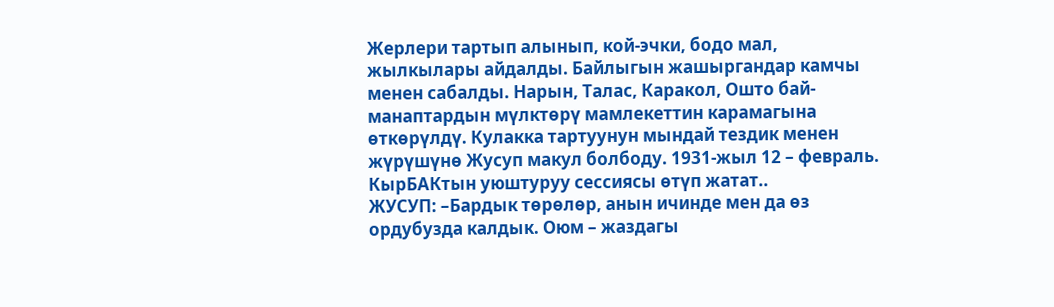Жерлери тартып алынып, кой-эчки, бодо мал, жылкылары айдалды. Байлыгын жашыргандар камчы менен сабалды. Нарын, Талас, Каракол, Ошто бай-манаптардын мүлктөрү мамлекеттин карамагына өткөрүлдү. Кулакка тартуунун мындай тездик менен жүрүшүнө Жусуп макул болбоду. 1931-жыл 12 – февраль. КырБАКтын уюштуруу сессиясы өтүп жатат..
ЖУСУП: –Бардык төрөлөр, анын ичинде мен да өз ордубузда калдык. Оюм – жаздагы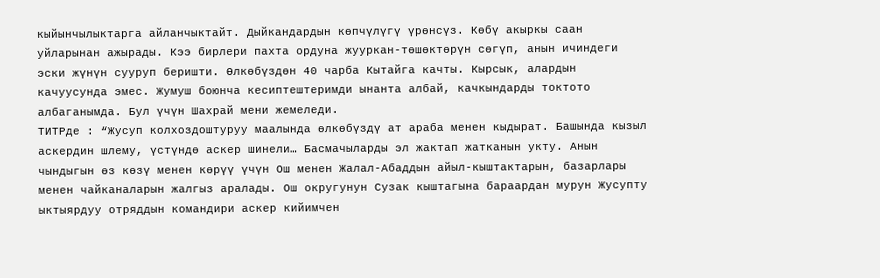кыйынчылыктарга айланчыктайт. Дыйкандардын көпчүлүгү үрөнсүз. Көбү акыркы саан уйларынан ажырады. Кээ бирлери пахта ордуна жууркан-төшөктөрүн сөгүп, анын ичиндеги эски жүнүн сууруп беришти. Өлкөбүздөн 40 чарба Кытайга качты. Кырсык, алардын качуусунда эмес. Жумуш боюнча кесиптештеримди ынанта албай, качкындарды токтото албаганымда. Бул үчүн Шахрай мени жемеледи.
ТИТРде : “Жусуп колхоздоштуруу маалында өлкөбүздү ат араба менен кыдырат. Башында кызыл аскердин шлему, үстүндө аскер шинели… Басмачыларды эл жактап жатканын укту. Анын чындыгын өз көзү менен көрүү үчүн Ош менен Жалал-Абаддын айыл-кыштактарын, базарлары менен чайканаларын жалгыз аралады. Ош округунун Сузак кыштагына бараардан мурун Жусупту ыктыярдуу отряддын командири аскер кийимчен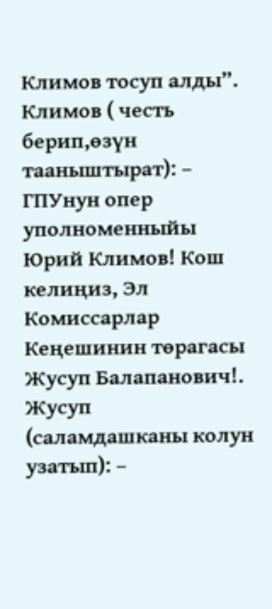Климов тосуп алды”.
Климов ( честь берип,өзүн тааныштырат): – ГПУнун опер уполноменныйы Юрий Климов! Кош келиңиз, Эл Комиссарлар Кеңешинин төрагасы Жусуп Балапанович!.
Жусуп (саламдашканы колун узатып): –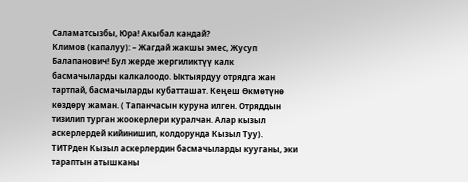Саламатсызбы, Юра! Акыбал кандай?
Климов (капалуу): – Жагдай жакшы эмес, Жусуп Балапанович! Бул жерде жергиликтүү калк басмачыларды калкалоодо. Ыктыярдуу отрядга жан тартпай, басмачыларды кубатташат. Кеңеш Өкмөтүнө көздөрү жаман. ( Тапанчасын куруна илген. Отряддын тизилип турган жоокерлери куралчан. Алар кызыл аскерлердей кийинишип, колдорунда Кызыл Туу).
ТИТРден Кызыл аскерлердин басмачыларды кууганы, эки тараптын атышканы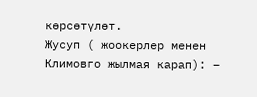көрсөтүлөт.
Жусуп ( жоокерлер менен Климовго жылмая карап): –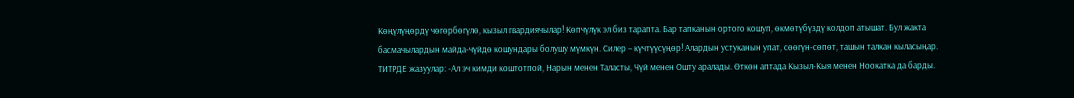Көңүлүңөрдү чөгөрбөгүлө, кызыл гвардиячылар! Көпчүлүк эл биз тарапта. Бар тапканын ортого кошуп, өкмөтүбүздү колдоп атышат. Бул жакта басмачылардын майда-чүйдө кошундары болушу мүмкүн. Силер – күчтүүсүңөр! Алардын устуканын упат, сөөгүн-сөпөт, ташын талкан кыласыңар.
ТИТРДЕ жазуулар: -Ал эч кимди коштотпой, Нарын менен Таласты, Чүй менен Ошту аралады. Өткөн аптада Кызыл-Кыя менен Ноокатка да барды.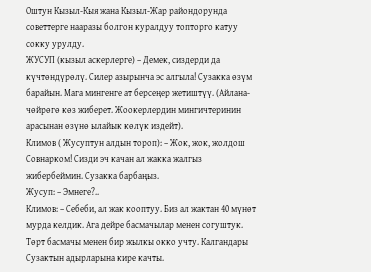Оштун Кызыл-Кыя жана Кызыл-Жар райондорунда советтерге нааразы болгон куралдуу топторго катуу сокку урулду.
ЖУСУП (кызыл аскерлерге) – Демек, сиздерди да күчтөндүрөлү. Силер азырынча эс алгыла! Сузакка өзүм барайын. Мага мингенге ат берсеңер жетиштүү. (Айлана-чөйрөгө көз жиберет. Жоокерлердин мингичтеринин арасынан өзүнө ылайык көлүк издейт).
Климов ( Жусуптун алдын тороп): – Жок, жок, жолдош Совнарком! Сизди эч качан ал жакка жалгыз жибербеймин. Сузакка барбаңыз.
Жусуп: – Эмнеге?..
Климов: – Себеби, ал жак кооптуу. Биз ал жактан 40 мүнөт мурда келдик. Ага дейре басмачылар менен согуштук. Төрт басмачы менен бир жылкы окко учту. Калгандары Сузактын адырларына кире качты.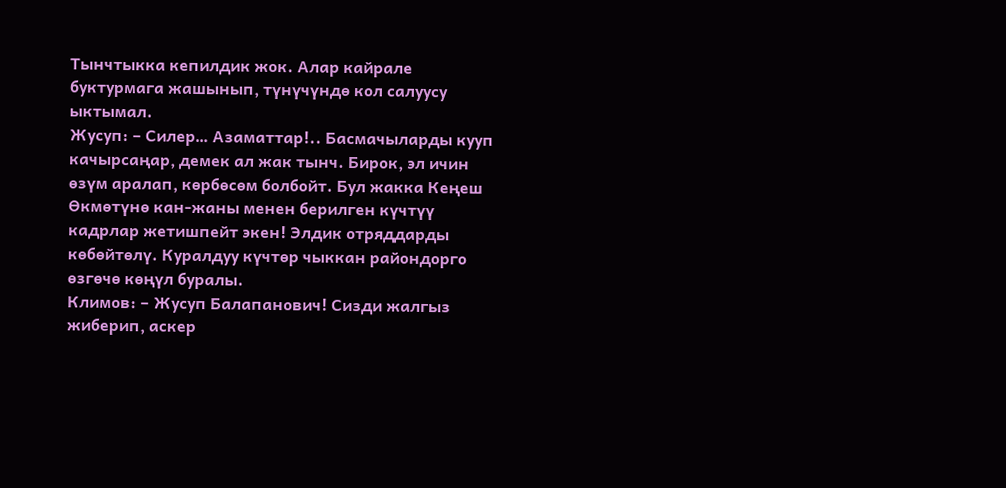Тынчтыкка кепилдик жок. Алар кайрале буктурмага жашынып, түнүчүндө кол салуусу ыктымал.
Жусуп: – Силер… Азаматтар!.. Басмачыларды кууп качырсаңар, демек ал жак тынч. Бирок, эл ичин өзүм аралап, көрбөсөм болбойт. Бул жакка Кеңеш Өкмөтүнө кан-жаны менен берилген күчтүү кадрлар жетишпейт экен! Элдик отряддарды көбөйтөлү. Куралдуу күчтөр чыккан райондорго өзгөчө көңүл буралы.
Климов: – Жусуп Балапанович! Сизди жалгыз жиберип, аскер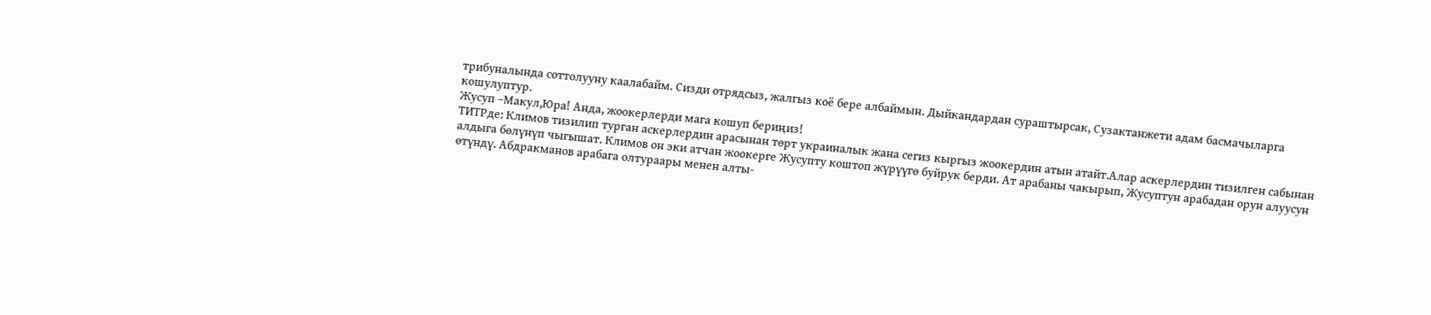трибуналында соттолууну каалабайм. Сизди отрядсыз, жалгыз коё бере албаймын. Дыйкандардан сураштырсак, Сузактанжети адам басмачыларга кошулуптур.
Жусуп –Макул,Юра! Анда, жоокерлерди мага кошуп бериңиз!
ТИТРде: Климов тизилип турган аскерлердин арасынан төрт украиналык жана сегиз кыргыз жоокердин атын атайт.Алар аскерлердин тизилген сабынан алдыга бөлүнүп чыгышат. Климов он эки атчан жоокерге Жусупту коштоп жүрүүгө буйрук берди. Ат арабаны чакырып, Жусуптун арабадан орун алуусун өтүндү. Абдракманов арабага олтураары менен алты-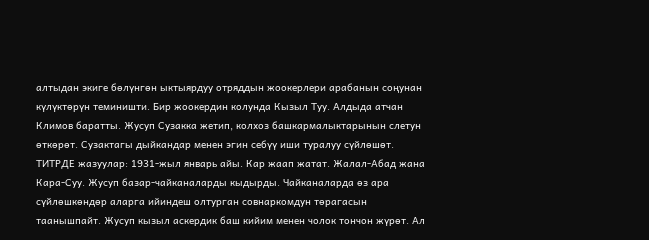алтыдан экиге бөлүнгөн ыктыярдуу отряддын жоокерлери арабанын соңунан күлүктөрүн теминишти. Бир жоокердин колунда Кызыл Туу. Алдыда атчан Климов баратты. Жусуп Сузакка жетип, колхоз башкармалыктарынын слетун өткөрөт. Сузактагы дыйкандар менен эгин себүү иши туралуу сүйлөшөт.
ТИТРДЕ жазуулар: 1931-жыл январь айы. Кар жаап жатат. Жалал-Абад жана Кара-Суу. Жусуп базар-чайканаларды кыдырды. Чайканаларда өз ара сүйлөшкөндөр аларга ийиндеш олтурган совнаркомдун төрагасын таанышпайт. Жусуп кызыл аскердик баш кийим менен чолок тончон жүрөт. Ал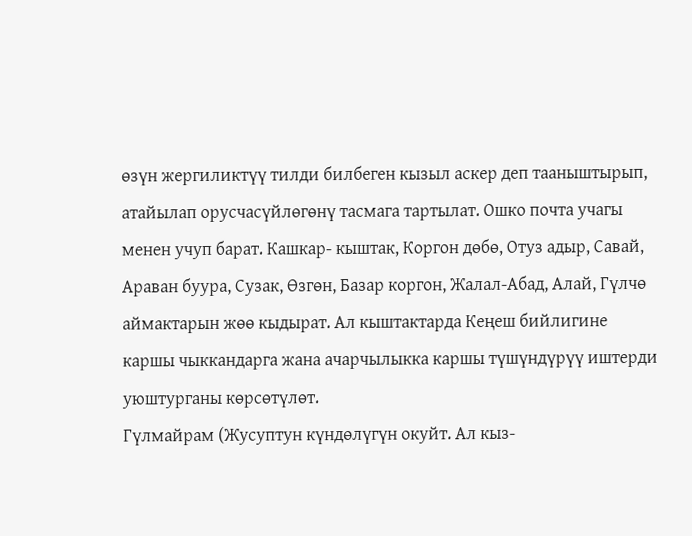өзүн жергиликтүү тилди билбеген кызыл аскер деп тааныштырып, атайылап орусчасүйлөгөнү тасмага тартылат. Ошко почта учагы менен учуп барат. Кашкар- кыштак, Коргон дөбө, Отуз адыр, Савай, Араван буура, Сузак, Өзгөн, Базар коргон, Жалал-Абад, Алай, Гүлчө аймактарын жөө кыдырат. Ал кыштактарда Кеңеш бийлигине каршы чыккандарга жана ачарчылыкка каршы түшүндүрүү иштерди уюштурганы көрсөтүлөт.
Гүлмайрам (Жусуптун күндөлүгүн окуйт. Ал кыз-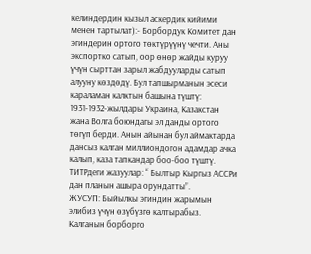келиндердин кызыл аскердик кийими менен тартылат):- Борбордук Комитет дан эгиндерин ортого төктүрүүнү чечти. Аны экспортко сатып, оор өнөр жайды куруу үчүн сырттан зарыл жабдууларды сатып алууну көздөдү. Бул тапшырманын эсеси караламан калктын башына түштү: 1931-1932-жылдары Украина, Казакстан жана Волга боюндагы эл данды ортого төгүп берди. Анын айынан бул аймактарда дансыз калган миллиондогон адамдар ачка калып, каза тапкандар боо-боо түштү.
ТИТРдеги жазуулар: “ Былтыр Кыргыз АССРи дан планын ашыра орундатты”.
ЖУСУП: Быйылкы эгиндин жарымын элибиз үчүн өзүбүзгө калтырабыз. Калганын борборго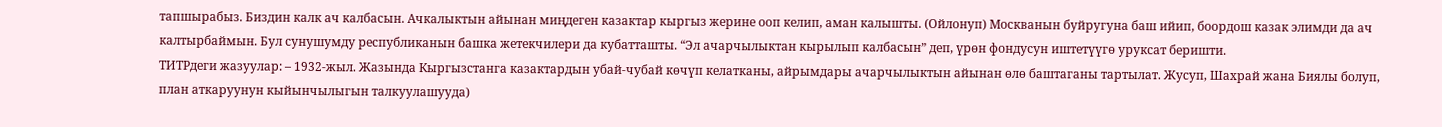тапшырабыз. Биздин калк ач калбасын. Ачкалыктын айынан миңдеген казактар кыргыз жерине ооп келип, аман калышты. (Ойлонуп) Москванын буйругуна баш ийип, боордош казак элимди да ач калтырбаймын. Бул сунушумду республиканын башка жетекчилери да кубатташты. “Эл ачарчылыктан кырылып калбасын” деп, үрөн фондусун иштетүүгө уруксат беришти.
ТИТРдеги жазуулар: – 1932-жыл. Жазында Кыргызстанга казактардын убай-чубай көчүп келатканы, айрымдары ачарчылыктын айынан өлө баштаганы тартылат. Жусуп, Шахрай жана Биялы болуп, план аткаруунун кыйынчылыгын талкуулашууда)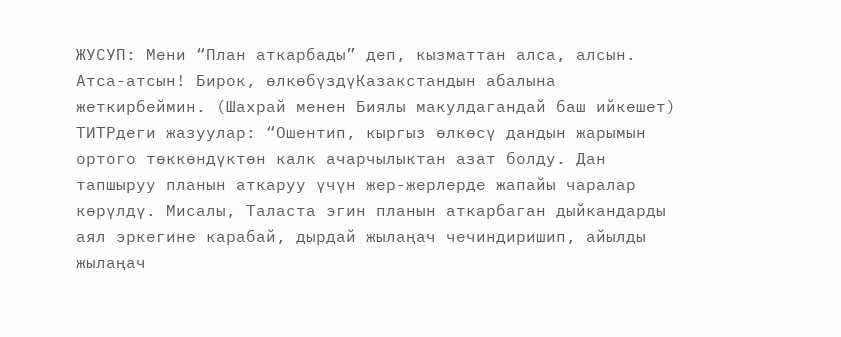ЖУСУП: Мени “План аткарбады” деп, кызматтан алса, алсын. Атса-атсын! Бирок, өлкөбүздүКазакстандын абалына жеткирбеймин. (Шахрай менен Биялы макулдагандай баш ийкешет)
ТИТРдеги жазуулар: “Ошентип, кыргыз өлкөсү дандын жарымын ортого төккөндүктөн калк ачарчылыктан азат болду. Дан тапшыруу планын аткаруу үчүн жер-жерлерде жапайы чаралар көрүлдү. Мисалы, Таласта эгин планын аткарбаган дыйкандарды аял эркегине карабай, дырдай жылаңач чечиндиришип, айылды жылаңач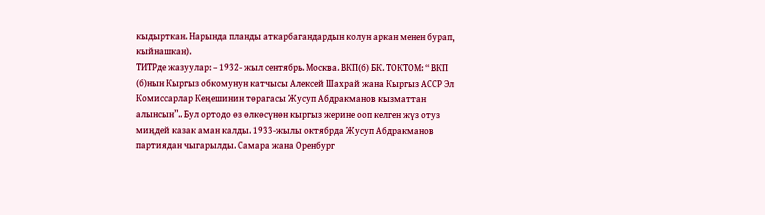кыдырткан. Нарында планды аткарбагандардын колун аркан менен бурап, кыйнашкан).
ТИТРде жазуулар: – 1932- жыл сентябрь. Москва. ВКП(б) БК. ТОКТОМ: “ ВКП (б)нын Кыргыз обкомунун катчысы Алексей Шахрай жана Кыргыз АССР Эл Комиссарлар Кеңешинин төрагасы Жусуп Абдракманов кызматтан алынсын”.. Бул ортодо өз өлкөсүнөн кыргыз жерине ооп келген жүз отуз миңдей казак аман калды. 1933-жылы октябрда Жусуп Абдракманов партиядан чыгарылды. Самара жана Оренбург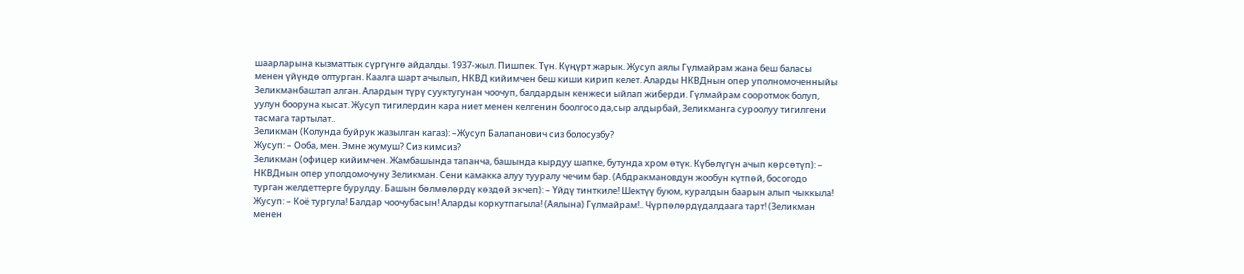шаарларына кызматтык сүргүнгө айдалды. 1937-жыл. Пишпек. Түн. Күңүрт жарык. Жусуп аялы Гүлмайрам жана беш баласы менен үйүндө олтурган. Каалга шарт ачылып, НКВД кийимчен беш киши кирип келет. Аларды НКВДнын опер уполномоченныйы Зеликманбаштап алган. Алардын түрү сууктугунан чоочуп, балдардын кенжеси ыйлап жиберди. Гүлмайрам сооротмок болуп, уулун бооруна кысат. Жусуп тигилердин кара ниет менен келгенин боолгосо да,сыр алдырбай, Зеликманга суроолуу тигилгени тасмага тартылат..
Зеликман (Колунда буйрук жазылган кагаз): –Жусуп Балапанович сиз болосузбу?
Жусуп: – Ооба, мен. Эмне жумуш? Сиз кимсиз?
Зеликман (офицер кийимчен. Жамбашында тапанча, башында кырдуу шапке, бутунда хром өтүк. Күбөлүгүн ачып көрсөтүп): – НКВДнын опер уполдомочуну Зеликман. Сени камакка алуу тууралу чечим бар. (Абдракмановдун жообун күтпөй, босогодо турган желдеттерге бурулду. Башын бөлмөлөрдү көздөй экчеп): – Үйдү тинткиле! Шектүү буюм, куралдын баарын алып чыккыла!
Жусуп: – Коё тургула! Балдар чоочубасын! Аларды коркутпагыла! (Аялына) Гүлмайрам!.. Чүрпөлөрдүдалдаага тарт! (Зеликман менен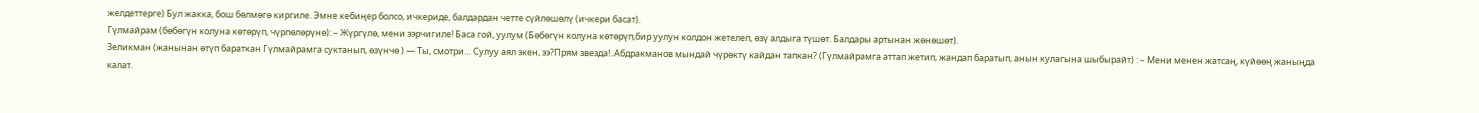желдеттерге) Бул жакка, бош бөлмөгө киргиле. Эмне кебиңер болсо, ичкериде, балдардан четте сүйлөшөлү (ичкери басат).
Гүлмайрам (бөбөгүн колуна көтөрүп, чүрпөлөрүнө): – Жүргүлө, мени ээрчигиле! Баса гой, уулум (Бөбөгүн колуна көтөрүп,бир уулун колдон жетелеп, өзү алдыга түшөт. Балдары артынан жөнөшөт).
Зеликман (жанынан өтүп бараткан Гүлмайрамга суктанып, өзүнчө ) — Ты, смотри… Сулуу аял экен, ээ?Прям звезда!..Абдракманов мындай чүрөктү кайдан тапкан? (Гүлмайрамга аттап жетип, жандап баратып, анын кулагына шыбырайт) : – Мени менен жатсаң, күйөөң жаныңда калат.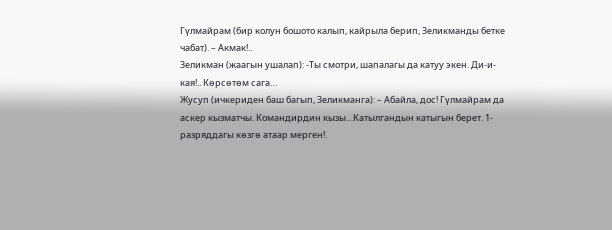Гүлмайрам (бир колун бошото калып, кайрыла берип, Зеликманды бетке чабат). – Акмак!..
Зеликман (жаагын ушалап): -Ты смотри, шапалагы да катуу экен. Ди-и-кая!.. Көрсөтөм сага…
Жусуп (ичкериден баш багып, Зеликманга): – Абайла, дос! Гүлмайрам да аскер кызматчы. Командирдин кызы…Катылгандын катыгын берет. 1-разряддагы көзгө атаар мерген!.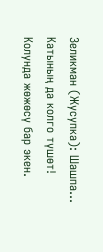Зеликман (Жусупка): Шашпа… Катының да колго түшөт! Колунда жөжөсү бар экен.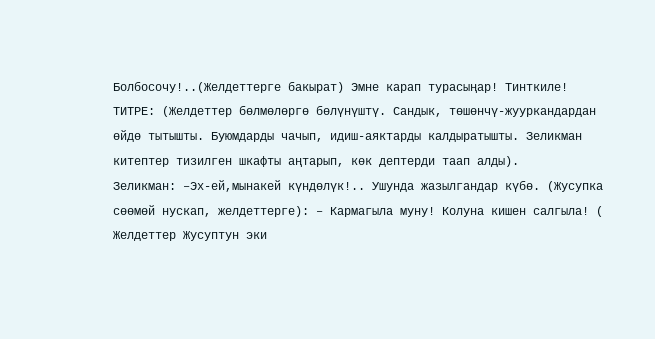Болбосочу!..(Желдеттерге бакырат) Эмне карап турасыңар! Тинткиле!
ТИТРЕ: (Желдеттер бөлмөлөргө бөлүнүштү. Сандык, төшөнчү-жууркандардан өйдө тытышты. Буюмдарды чачып, идиш-аяктарды калдыратышты. Зеликман китептер тизилген шкафты аңтарып, көк дептерди таап алды).
Зеликман: –Эх-ей,мынакей күндөлүк!.. Ушунда жазылгандар күбө. (Жусупка сөөмөй нускап, желдеттерге): – Кармагыла муну! Колуна кишен салгыла! ( Желдеттер Жусуптун эки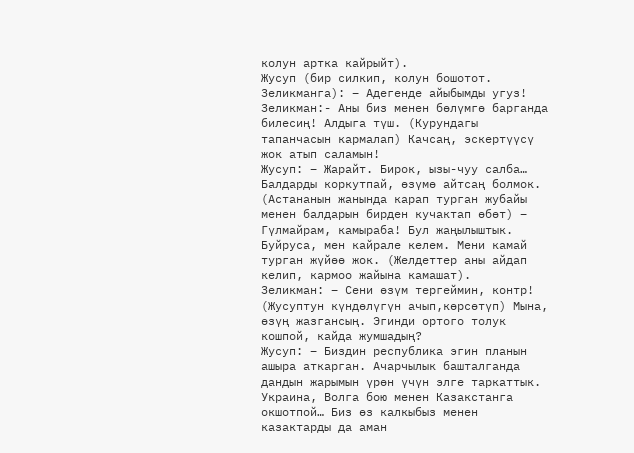колун артка кайрыйт).
Жусуп (бир силкип, колун бошотот. Зеликманга): – Адегенде айыбымды угуз!
Зеликман:- Аны биз менен бөлүмгө барганда билесиң! Алдыга түш. (Курундагы тапанчасын кармалап) Качсаң, эскертүүсү жок атып саламын!
Жусуп: – Жарайт. Бирок, ызы-чуу салба… Балдарды коркутпай, өзүмө айтсаң болмок. (Астананын жанында карап турган жубайы менен балдарын бирден кучактап өбөт) – Гүлмайрам, камыраба! Бул жаңылыштык. Буйруса, мен кайрале келем. Мени камай турган жүйөө жок. (Желдеттер аны айдап келип, кармоо жайына камашат).
Зеликман: – Сени өзүм тергеймин, контр! (Жусуптун күндөлүгүн ачып,көрсөтүп) Мына, өзүң жазгансың. Эгинди ортого толук кошпой, кайда жумшадың?
Жусуп: – Биздин республика эгин планын ашыра аткарган. Ачарчылык башталганда дандын жарымын үрөн үчүн элге таркаттык. Украина, Волга бою менен Казакстанга окшотпой… Биз өз калкыбыз менен казактарды да аман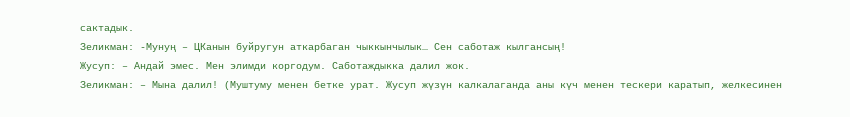сактадык.
Зеликман: -Мунуң – ЦКанын буйругун аткарбаган чыккынчылык… Сен саботаж кылгансың!
Жусуп: – Андай эмес. Мен элимди коргодум. Саботаждыкка далил жок.
Зеликман: – Мына далил! (Муштуму менен бетке урат. Жусуп жүзүн калкалаганда аны күч менен тескери каратып, желкесинен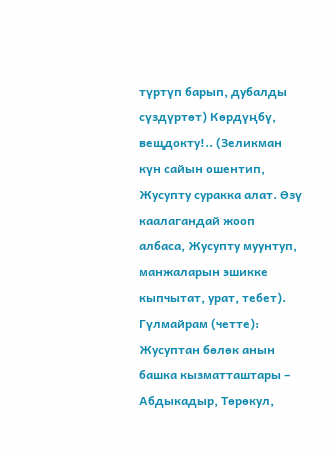түртүп барып, дубалды сүздүртөт) Көрдүңбү, вещдокту!.. (Зеликман күн сайын ошентип, Жусупту суракка алат. Өзү каалагандай жооп албаса, Жусупту муунтуп, манжаларын эшикке кыпчытат, урат, тебет).
Гүлмайрам (четте): Жусуптан бөлөк анын башка кызматташтары – Абдыкадыр, Төрөкул,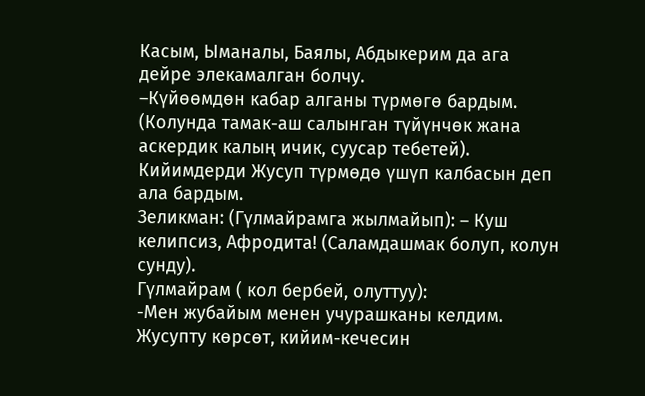Касым, Ыманалы, Баялы, Абдыкерим да ага дейре элекамалган болчу.
–Күйөөмдөн кабар алганы түрмөгө бардым. (Колунда тамак-аш салынган түйүнчөк жана аскердик калың ичик, суусар тебетей). Кийимдерди Жусуп түрмөдө үшүп калбасын деп ала бардым.
Зеликман: (Гүлмайрамга жылмайып): – Куш келипсиз, Афродита! (Саламдашмак болуп, колун сунду).
Гүлмайрам ( кол бербей, олуттуу):
-Мен жубайым менен учурашканы келдим. Жусупту көрсөт, кийим-кечесин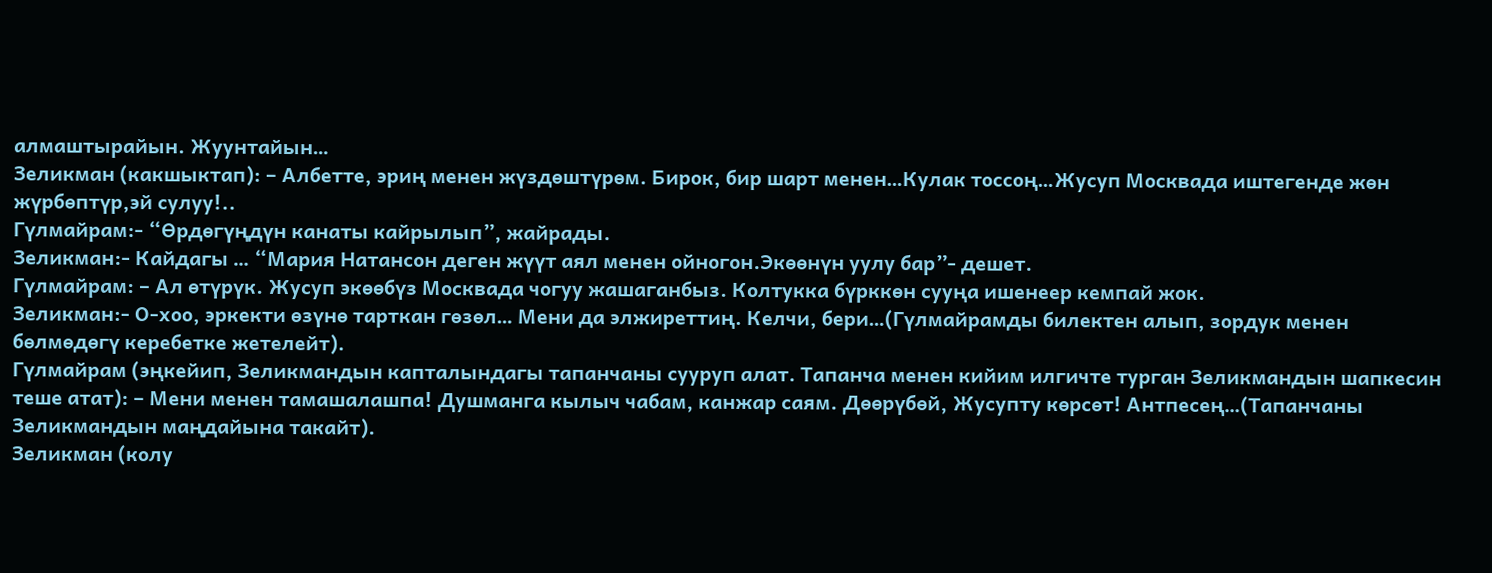алмаштырайын. Жуунтайын…
Зеликман (какшыктап): – Албетте, эриң менен жүздөштүрөм. Бирок, бир шарт менен…Кулак тоссоң…Жусуп Москвада иштегенде жөн жүрбөптүр,эй сулуу!..
Гүлмайрам:- “Өрдөгүңдүн канаты кайрылып”, жайрады.
Зеликман:- Кайдагы … “Мария Натансон деген жүүт аял менен ойногон.Экөөнүн уулу бар”- дешет.
Гүлмайрам: – Ал өтүрүк. Жусуп экөөбүз Москвада чогуу жашаганбыз. Колтукка бүрккөн сууңа ишенеер кемпай жок.
Зеликман:- О-хоо, эркекти өзүнө тарткан гөзөл… Мени да элжиреттиң. Келчи, бери…(Гүлмайрамды билектен алып, зордук менен бөлмөдөгү керебетке жетелейт).
Гүлмайрам (эңкейип, Зеликмандын капталындагы тапанчаны сууруп алат. Тапанча менен кийим илгичте турган Зеликмандын шапкесин теше атат): – Мени менен тамашалашпа! Душманга кылыч чабам, канжар саям. Дөөрүбөй, Жусупту көрсөт! Антпесең…(Тапанчаны Зеликмандын маңдайына такайт).
Зеликман (колу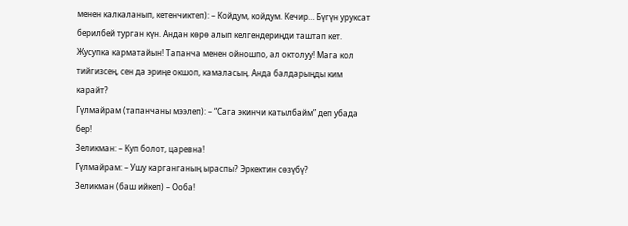менен калкаланып, кетенчиктеп): – Койдум, койдум. Кечир… Бүгүн уруксат берилбей турган күн. Андан көрө алып келгендериңди таштап кет. Жусупка карматайын! Тапанча менен ойношпо, ал октолуу! Мага кол тийгизсең, сен да эриңе окшоп, камаласың. Анда балдарыңды ким карайт?
Гүлмайрам (тапанчаны мээлеп): – “Сага экинчи катылбайм” деп убада бер!
Зеликман: – Куп болот, царевна!
Гүлмайрам: – Ушу карганганың ыраспы? Эркектин сөзүбү?
Зеликман (баш ийкеп) – Ооба!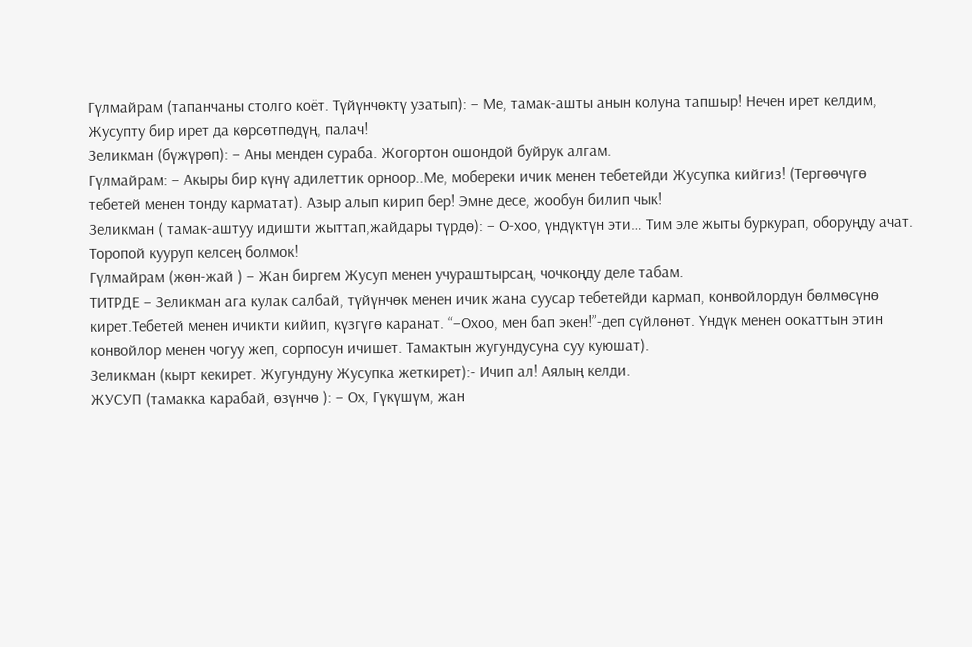Гүлмайрам (тапанчаны столго коёт. Түйүнчөктү узатып): – Ме, тамак-ашты анын колуна тапшыр! Нечен ирет келдим, Жусупту бир ирет да көрсөтпөдүң, палач!
Зеликман (бүжүрөп): – Аны менден сураба. Жогортон ошондой буйрук алгам.
Гүлмайрам: – Акыры бир күнү адилеттик орноор..Ме, мобереки ичик менен тебетейди Жусупка кийгиз! (Тергөөчүгө тебетей менен тонду карматат). Азыр алып кирип бер! Эмне десе, жообун билип чык!
Зеликман ( тамак-аштуу идишти жыттап,жайдары түрдө): – О-хоо, үндүктүн эти… Тим эле жыты буркурап, оборуңду ачат. Торопой кууруп келсең болмок!
Гүлмайрам (жөн-жай ) – Жан биргем Жусуп менен учураштырсаң, чочкоңду деле табам.
ТИТРДЕ – Зеликман ага кулак салбай, түйүнчөк менен ичик жана суусар тебетейди кармап, конвойлордун бөлмөсүнө кирет.Тебетей менен ичикти кийип, күзгүгө каранат. “–Охоо, мен бап экен!”-деп сүйлөнөт. Үндүк менен оокаттын этин конвойлор менен чогуу жеп, сорпосун ичишет. Тамактын жугундусуна суу куюшат).
Зеликман (кырт кекирет. Жугундуну Жусупка жеткирет):- Ичип ал! Аялың келди.
ЖУСУП (тамакка карабай, өзүнчө ): – Ох, Гүкүшүм, жан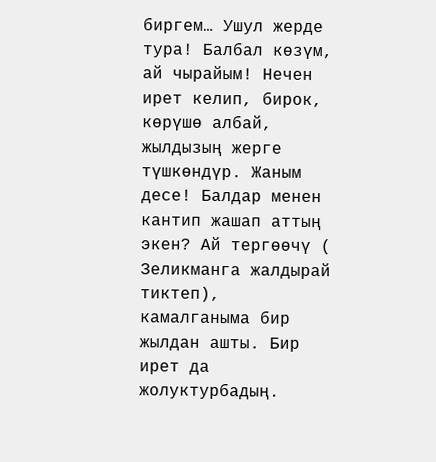биргем… Ушул жерде тура! Балбал көзүм, ай чырайым! Нечен ирет келип, бирок, көрүшө албай, жылдызың жерге түшкөндүр. Жаным десе! Балдар менен кантип жашап аттың экен? Ай тергөөчү ( Зеликманга жалдырай тиктеп), камалганыма бир жылдан ашты. Бир ирет да жолуктурбадың.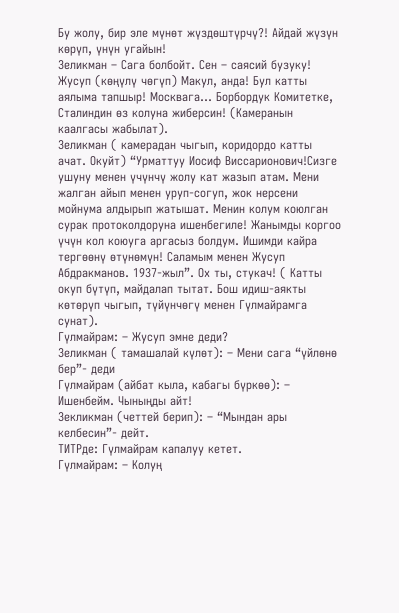Бу жолу, бир эле мүнөт жүздөштүрчү?! Айдай жүзүн көрүп, үнүн угайын!
Зеликман – Сага болбойт. Сен – саясий бузуку!
Жусуп (көңүлү чөгүп) Макул, анда! Бул катты аялыма тапшыр! Москвага… Борбордук Комитетке, Сталиндин өз колуна жиберсин! (Камеранын каалгасы жабылат).
Зеликман ( камерадан чыгып, коридордо катты ачат. Окуйт) “Урматтуу Иосиф Виссарионович!Сизге ушуну менен үчүнчү жолу кат жазып атам. Мени жалган айып менен уруп-согуп, жок нерсени мойнума алдырып жатышат. Менин колум коюлган сурак протоколдоруна ишенбегиле! Жанымды коргоо үчүн кол коюуга аргасыз болдум. Ишимди кайра тергөөнү өтүнөмүн! Саламым менен Жусуп Абдракманов. 1937-жыл”. Ох ты, стукач! ( Катты окуп бүтүп, майдалап тытат. Бош идиш-аякты көтөрүп чыгып, түйүнчөгү менен Гүлмайрамга сунат).
Гүлмайрам: – Жусуп эмне деди?
Зеликман ( тамашалай күлөт): – Мени сага “үйлөнө бер”- деди
Гүлмайрам (айбат кыла, кабагы бүркөө): – Ишенбейм. Чыныңды айт!
Зекликман (четтей берип): – “Мындан ары келбесин”- дейт.
ТИТРде: Гүлмайрам капалуу кетет.
Гүлмайрам: – Колуң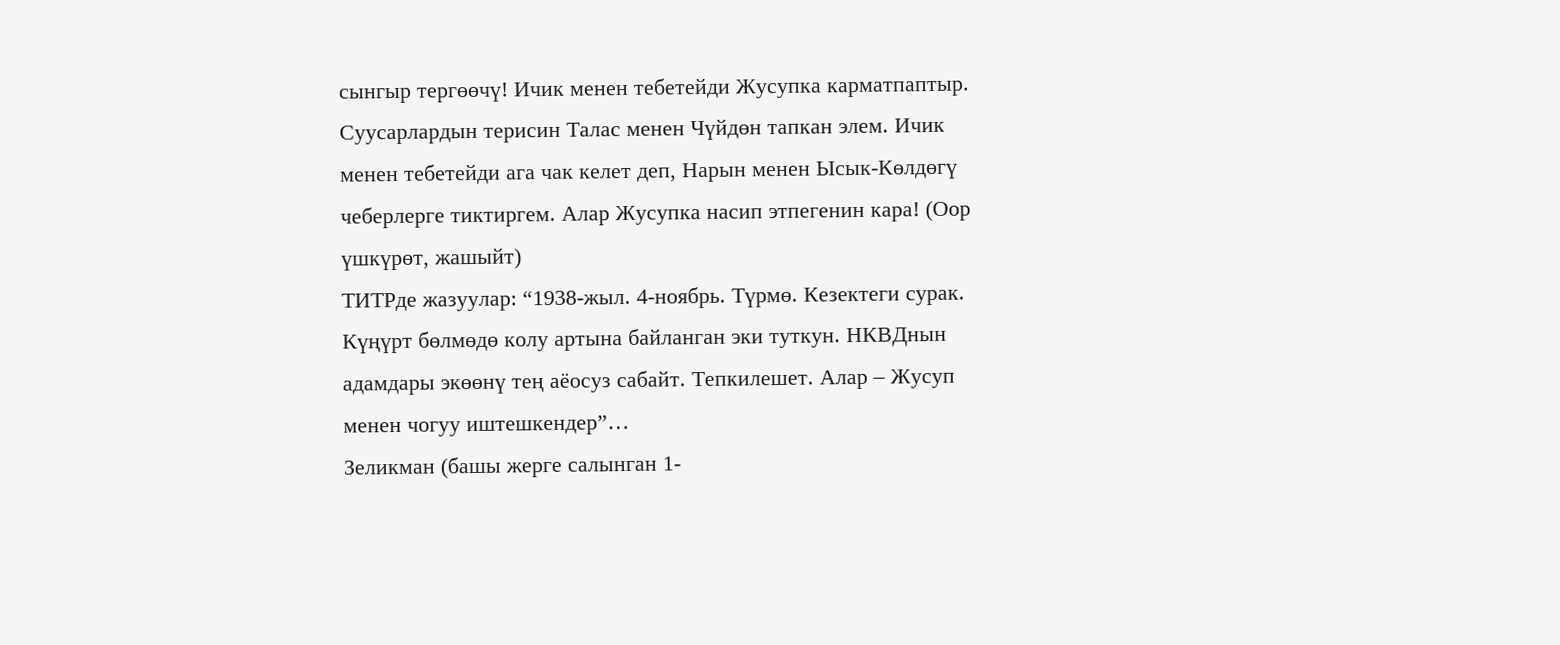сынгыр тергөөчү! Ичик менен тебетейди Жусупка карматпаптыр. Суусарлардын терисин Талас менен Чүйдөн тапкан элем. Ичик менен тебетейди ага чак келет деп, Нарын менен Ысык-Көлдөгү чеберлерге тиктиргем. Алар Жусупка насип этпегенин кара! (Оор үшкүрөт, жашыйт)
ТИТРде жазуулар: “1938-жыл. 4-ноябрь. Түрмө. Кезектеги сурак. Күңүрт бөлмөдө колу артына байланган эки туткун. НКВДнын адамдары экөөнү тең аёосуз сабайт. Тепкилешет. Алар – Жусуп менен чогуу иштешкендер”…
Зеликман (башы жерге салынган 1-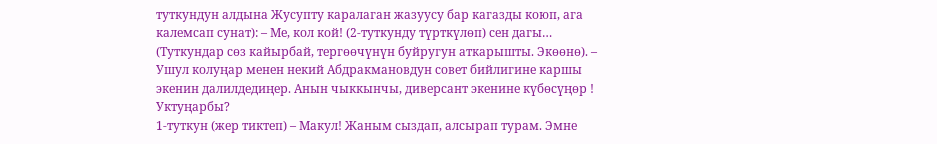туткундун алдына Жусупту каралаган жазуусу бар кагазды коюп, ага калемсап сунат): – Ме, кол кой! (2-туткунду түрткүлөп) сен дагы… (Туткундар сөз кайырбай, тергөөчүнүн буйругун аткарышты. Экөөнө). – Ушул колуңар менен некий Абдракмановдун совет бийлигине каршы экенин далилдедиңер. Анын чыккынчы, диверсант экенине күбөсүңөр ! Уктуңарбы?
1-туткун (жер тиктеп) – Макул! Жаным сыздап, алсырап турам. Эмне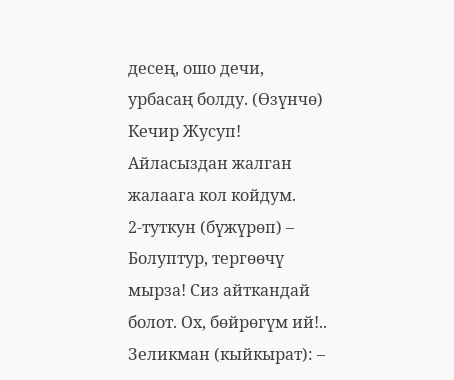десең, ошо дечи, урбасаң болду. (Өзүнчө) Кечир Жусуп! Айласыздан жалган жалаага кол койдум.
2-туткун (бүжүрөп) – Болуптур, тергөөчү мырза! Сиз айткандай болот. Ох, бөйрөгүм ий!..
Зеликман (кыйкырат): –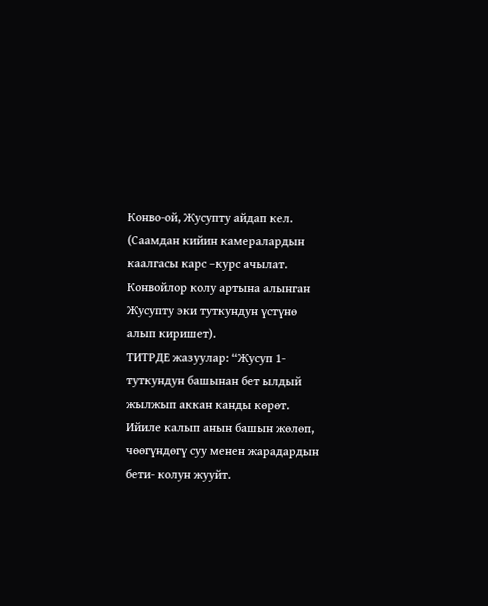Конво-ой, Жусупту айдап кел. (Саамдан кийин камералардын каалгасы карс –курс ачылат. Конвойлор колу артына алынган Жусупту эки туткундун үстүнө алып киришет).
ТИТРДЕ жазуулар: “Жусуп 1-туткундун башынан бет ылдый жылжып аккан канды көрөт. Ийиле калып анын башын жөлөп, чөөгүндөгү суу менен жарадардын бети- колун жууйт.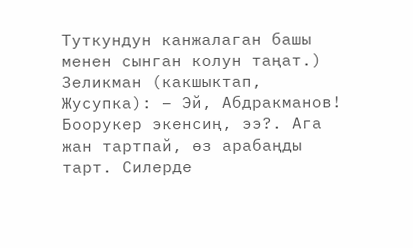Туткундун канжалаган башы менен сынган колун таңат.)
Зеликман (какшыктап, Жусупка): – Эй, Абдракманов! Боорукер экенсиң, ээ?. Ага жан тартпай, өз арабаңды тарт. Силерде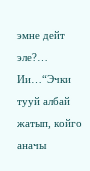эмне дейт эле?… Ии…“Эчки тууй албай жатып, койго аначы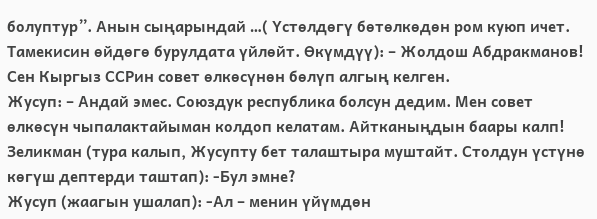болуптур”. Анын сыңарындай …( Үстөлдөгү бөтөлкөдөн ром куюп ичет. Тамекисин өйдөгө бурулдата үйлөйт. Өкүмдүү): – Жолдош Абдракманов! Сен Кыргыз ССРин совет өлкөсүнөн бөлүп алгың келген.
Жусуп: – Андай эмес. Союздук республика болсун дедим. Мен совет өлкөсүн чыпалактайыман колдоп келатам. Айтканыңдын баары калп!
Зеликман (тура калып, Жусупту бет талаштыра муштайт. Столдун үстүнө көгүш дептерди таштап): -Бул эмне?
Жусуп (жаагын ушалап): -Ал – менин үйүмдөн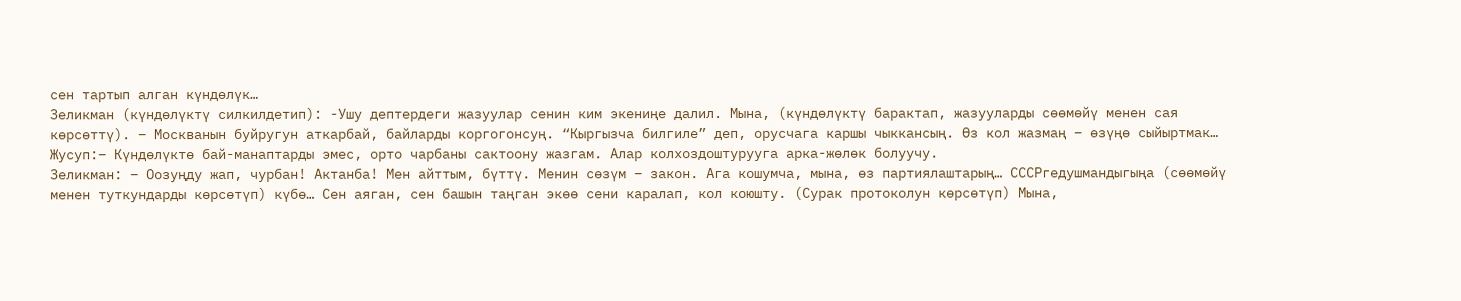сен тартып алган күндөлүк…
Зеликман (күндөлүктү силкилдетип): -Ушу дептердеги жазуулар сенин ким экениңе далил. Мына, (күндөлүктү барактап, жазууларды сөөмөйү менен сая көрсөттү). – Москванын буйругун аткарбай, байларды коргогонсуң. “Кыргызча билгиле” деп, орусчага каршы чыккансың. Өз кол жазмаң – өзүңө сыйыртмак…
Жусуп:– Күндөлүктө бай-манаптарды эмес, орто чарбаны сактоону жазгам. Алар колхоздоштурууга арка-жөлөк болуучу.
Зеликман: – Оозуңду жап, чурбан! Актанба! Мен айттым, бүттү. Менин сөзүм – закон. Ага кошумча, мына, өз партиялаштарың… СССРгедушмандыгыңа (сөөмөйү менен туткундарды көрсөтүп) күбө… Сен аяган, сен башын таңган экөө сени каралап, кол коюшту. (Сурак протоколун көрсөтүп) Мына,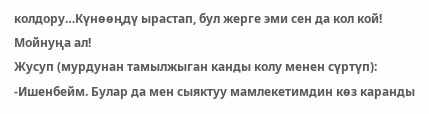колдору…Күнөөңдү ырастап, бул жерге эми сен да кол кой! Мойнуңа ал!
Жусуп (мурдунан тамылжыган канды колу менен сүртүп): -Ишенбейм. Булар да мен сыяктуу мамлекетимдин көз каранды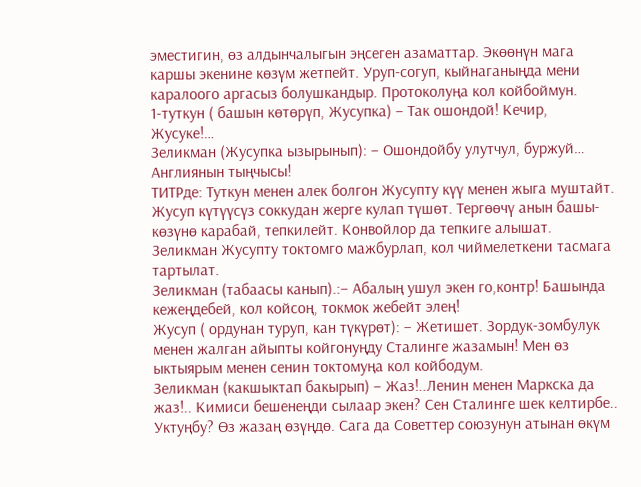эместигин, өз алдынчалыгын эңсеген азаматтар. Экөөнүн мага каршы экенине көзүм жетпейт. Уруп-согуп, кыйнаганыңда мени каралоого аргасыз болушкандыр. Протоколуңа кол койбоймун.
1-туткун ( башын көтөрүп, Жусупка) – Так ошондой! Кечир, Жусуке!…
Зеликман (Жусупка ызырынып): – Ошондойбу улутчул, буржуй… Англиянын тыңчысы!
ТИТРде: Туткун менен алек болгон Жусупту күү менен жыга муштайт. Жусуп күтүүсүз соккудан жерге кулап түшөт. Тергөөчү анын башы-көзүнө карабай, тепкилейт. Конвойлор да тепкиге алышат. Зеликман Жусупту токтомго мажбурлап, кол чиймелеткени тасмага тартылат.
Зеликман (табаасы канып).:– Абалың ушул экен го,контр! Башында кежеңдебей, кол койсоң, токмок жебейт элең!
Жусуп ( ордунан туруп, кан түкүрөт): – Жетишет. Зордук-зомбулук менен жалган айыпты койгонуңду Сталинге жазамын! Мен өз ыктыярым менен сенин токтомуңа кол койбодум.
Зеликман (какшыктап бакырып) – Жаз!..Ленин менен Маркска да жаз!.. Кимиси бешенеңди сылаар экен? Сен Сталинге шек келтирбе.. Уктуңбу? Өз жазаң өзүңдө. Сага да Советтер союзунун атынан өкүм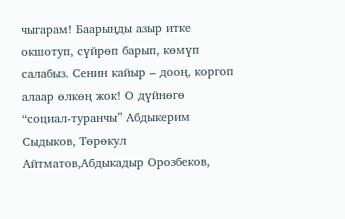чыгарам! Баарыңды азыр итке окшотуп, сүйрөп барып, көмүп салабыз. Сенин кайыр – дооң, коргоп алаар өлкөң жок! О дүйнөгө “социал-туранчы” Абдыкерим Сыдыков, Төрөкул Айтматов,Абдыкадыр Орозбеков,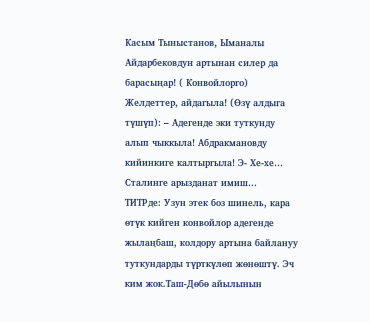Касым Тыныстанов, Ыманалы Айдарбековдун артынан силер да барасыңар! ( Конвойлорго) Желдеттер, айдагыла! (Өзү алдыга түшүп): – Адегенде эки туткунду алып чыккыла! Абдракмановду кийинкиге калтыргыла! Э- Хе-хе… Сталинге арызданат имиш…
ТИТРде: Узун этек боз шинель, кара өтүк кийген конвойлор адегенде жылаңбаш, колдору артына байлануу туткундарды түрткүлөп жөнөштү. Эч ким жок.Таш-Дөбө айылынын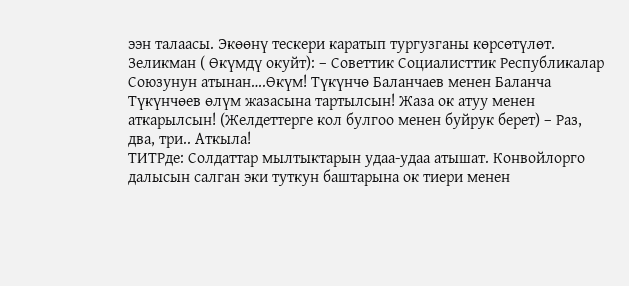ээн талаасы. Экөөнү тескери каратып тургузганы көрсөтүлөт.
Зеликман ( Өкүмдү окуйт): – Советтик Социалисттик Республикалар Союзунун атынан….Өкүм! Түкүнчө Баланчаев менен Баланча Түкүнчөев өлүм жазасына тартылсын! Жаза ок атуу менен аткарылсын! (Желдеттерге кол булгоо менен буйрук берет) – Раз, два, три.. Аткыла!
ТИТРде: Солдаттар мылтыктарын удаа-удаа атышат. Конвойлорго далысын салган эки туткун баштарына ок тиери менен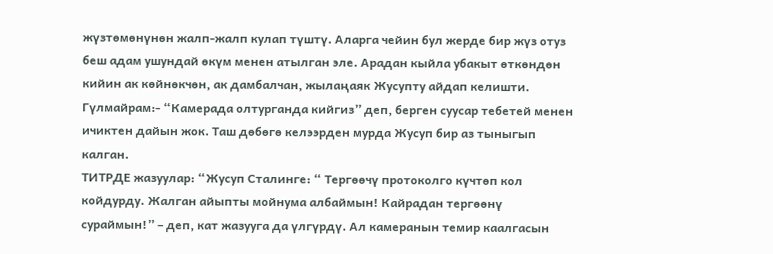жүзтөмөнүнөн жалп-жалп кулап түштү. Аларга чейин бул жерде бир жүз отуз беш адам ушундай өкүм менен атылган эле. Арадан кыйла убакыт өткөндөн кийин ак көйнөкчөн, ак дамбалчан, жылаңаяк Жусупту айдап келишти. Гүлмайрам:- “Камерада олтурганда кийгиз” деп, берген суусар тебетей менен ичиктен дайын жок. Таш дөбөгө келээрден мурда Жусуп бир аз тыныгып калган.
ТИТРДЕ жазуулар: “Жусуп Сталинге: “ Тергөөчү протоколго күчтөп кол койдурду. Жалган айыпты мойнума албаймын! Кайрадан тергөөнү сураймын!” – деп, кат жазууга да үлгүрдү. Ал камеранын темир каалгасын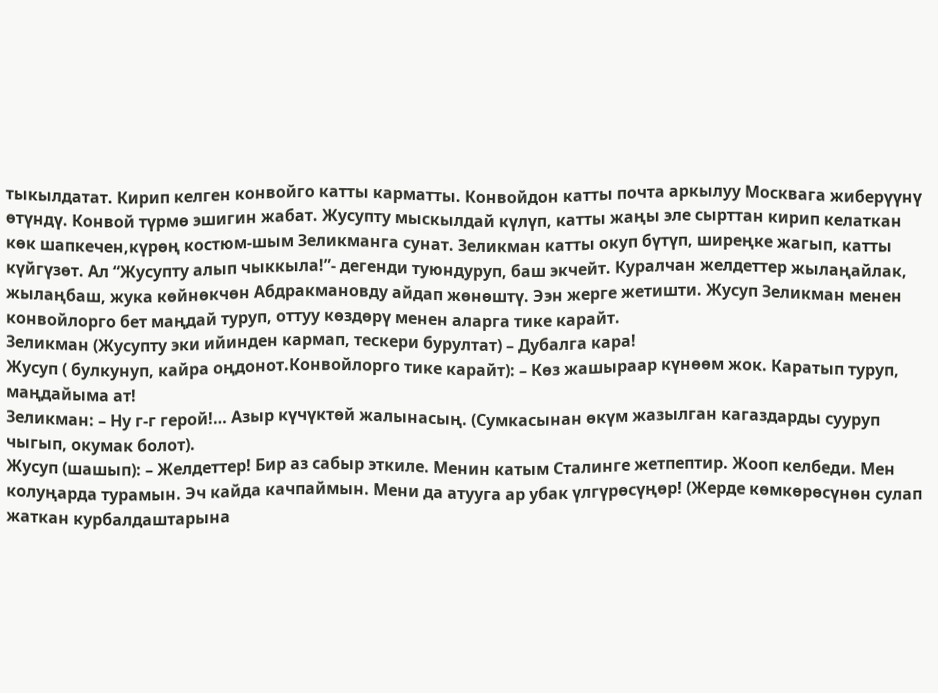тыкылдатат. Кирип келген конвойго катты карматты. Конвойдон катты почта аркылуу Москвага жиберүүнү өтүндү. Конвой түрмө эшигин жабат. Жусупту мыскылдай күлүп, катты жаңы эле сырттан кирип келаткан көк шапкечен,күрөң костюм-шым Зеликманга сунат. Зеликман катты окуп бүтүп, ширеңке жагып, катты күйгүзөт. Ал “Жусупту алып чыккыла!”- дегенди туюндуруп, баш экчейт. Куралчан желдеттер жылаңайлак, жылаңбаш, жука көйнөкчөн Абдракмановду айдап жөнөштү. Ээн жерге жетишти. Жусуп Зеликман менен конвойлорго бет маңдай туруп, оттуу көздөрү менен аларга тике карайт.
Зеликман (Жусупту эки ийинден кармап, тескери бурултат) – Дубалга кара!
Жусуп ( булкунуп, кайра оңдонот.Конвойлорго тике карайт): – Көз жашыраар күнөөм жок. Каратып туруп, маңдайыма ат!
Зеликман: – Ну г-г герой!… Азыр күчүктөй жалынасың. (Сумкасынан өкүм жазылган кагаздарды сууруп чыгып, окумак болот).
Жусуп (шашып): – Желдеттер! Бир аз сабыр эткиле. Менин катым Сталинге жетпептир. Жооп келбеди. Мен колуңарда турамын. Эч кайда качпаймын. Мени да атууга ар убак үлгүрөсүңөр! (Жерде көмкөрөсүнөн сулап жаткан курбалдаштарына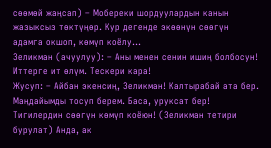сөөмөй жаңсап) – Мобереки шордуулардын канын жазыксыз төктүңөр. Кур дегенде экөөнүн сөөгүн адамга окшоп, көмүп коёлу…
Зеликман (ачуулуу): – Аны менен сенин ишиң болбосун! Иттерге ит өлүм. Тескери кара!
Жусуп: – Айбан экенсиң, Зеликман! Калтырабай ата бер. Маңдайымды тосуп берем. Баса, уруксат бер! Тигилердин сөөгүн көмүп коёюн! (Зеликман тетири бурулат) Анда, ак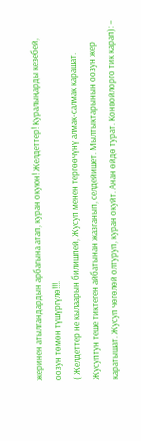жеринен атылгандардын арбагына атап, куран окуюн! Желдеттер! Куралыңарды кезебей, оозун төмөн түшүргүлө!!!.
( Желдеттер не кылаарын билишпей, Жусуп менен тергөөчүнү алмак-салмак карашат. Жусуптун теше тиктеген айбатынан жазганып, селдейишет. Мылтыктарынын оозун жер каратышат. Жусуп чөгөлөй олтуруп, куран окуйт. Анан өйдө турат. Конвойлорго тик карап): –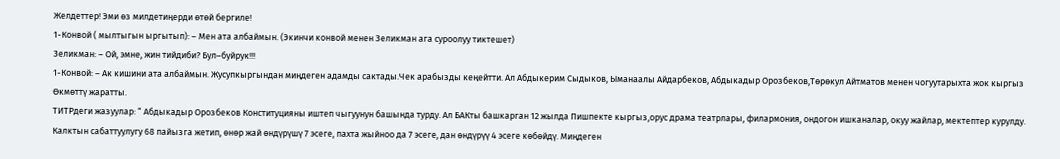Желдеттер! Эми өз милдетиңерди өтөй бергиле!
1-Конвой ( мылтыгын ыргытып): – Мен ата албаймын. (Экинчи конвой менен Зеликман ага суроолуу тиктешет)
Зеликман: – Ой, эмне, жин тийдиби? Бул–буйрук!!!
1-Конвой: – Ак кишини ата албаймын. Жусупкыргындан миңдеген адамды сактады.Чек арабызды кеңейтти. Ал Абдыкерим Сыдыков, Ыманаалы Айдарбеков, Абдыкадыр Орозбеков,Төрөкул Айтматов менен чогуутарыхта жок кыргыз Өкмөттү жаратты.
ТИТРдеги жазуулар: “ Абдыкадыр Орозбеков Конституцияны иштеп чыгуунун башында турду. Ал БАКты башкарган 12 жылда Пишпекте кыргыз,орус драма театрлары, филармония, ондогон ишканалар, окуу жайлар, мектептер курулду. Калктын сабаттуулугу 68 пайызга жетип, өнөр жай өндүрүшү 7 эсеге, пахта жыйноо да 7 эсеге, дан өндүрүү 4 эсеге көбөйдү. Миңдеген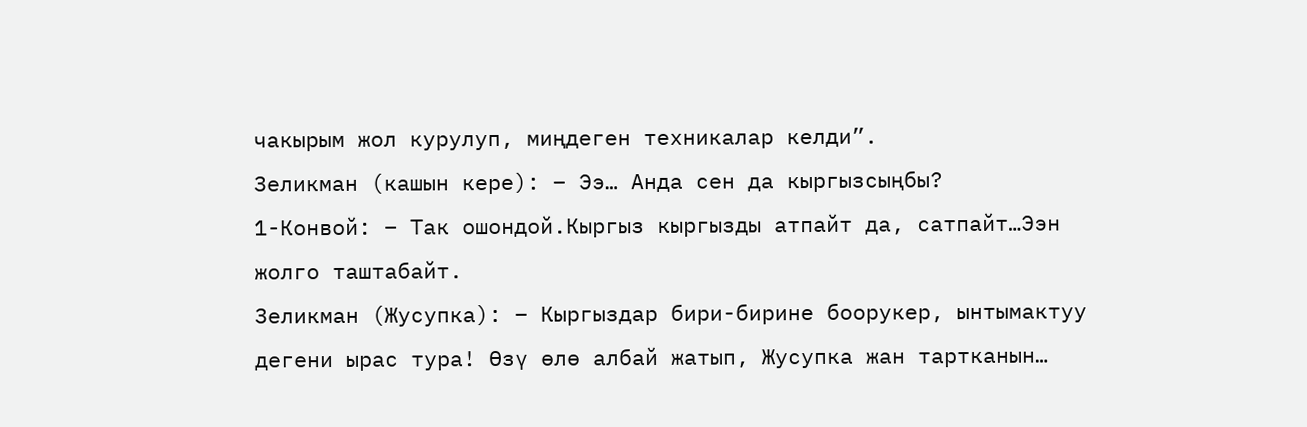чакырым жол курулуп, миңдеген техникалар келди”.
Зеликман (кашын кере): – Ээ… Анда сен да кыргызсыңбы?
1-Конвой: – Так ошондой.Кыргыз кыргызды атпайт да, сатпайт…Ээн жолго таштабайт.
Зеликман (Жусупка): – Кыргыздар бири-бирине боорукер, ынтымактуу дегени ырас тура! Өзү өлө албай жатып, Жусупка жан тартканын…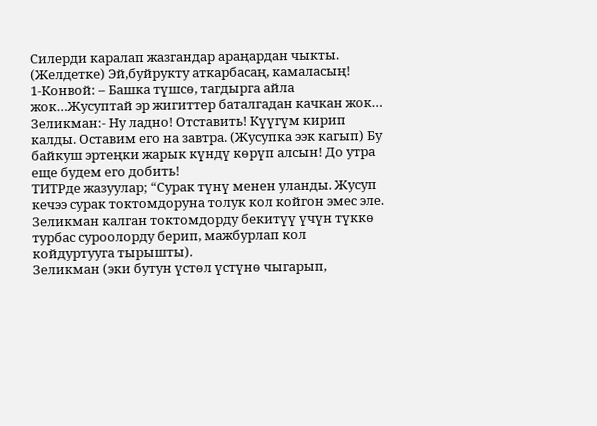Силерди каралап жазгандар араңардан чыкты. (Желдетке) Эй,буйрукту аткарбасаң, камаласың!
1-Конвой: – Башка түшсө, тагдырга айла жок…Жусуптай эр жигиттер баталгадан качкан жок…
Зеликман:- Ну ладно! Отставить! Күүгүм кирип калды. Оставим его на завтра. (Жусупка ээк кагып) Бу байкуш эртеңки жарык күндү көрүп алсын! До утра еще будем его добить!
ТИТРде жазуулар; “Сурак түнү менен уланды. Жусуп кечээ сурак токтомдоруна толук кол койгон эмес эле. Зеликман калган токтомдорду бекитүү үчүн түккө турбас суроолорду берип, мажбурлап кол койдуртууга тырышты).
Зеликман (эки бутун үстөл үстүнө чыгарып,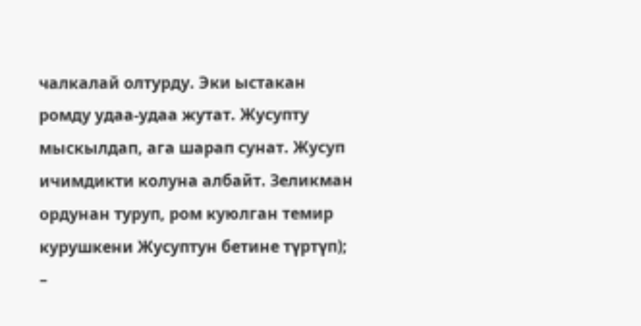чалкалай олтурду. Эки ыстакан ромду удаа-удаа жутат. Жусупту мыскылдап, ага шарап сунат. Жусуп ичимдикти колуна албайт. Зеликман ордунан туруп, ром куюлган темир курушкени Жусуптун бетине түртүп);
–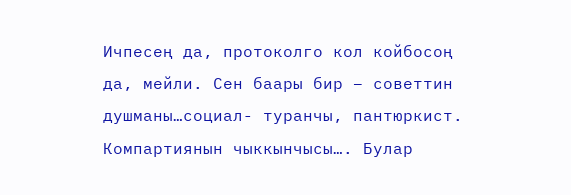Ичпесең да, протоколго кол койбосоң да, мейли. Сен баары бир – советтин душманы…социал- туранчы, пантюркист. Компартиянын чыккынчысы…. Булар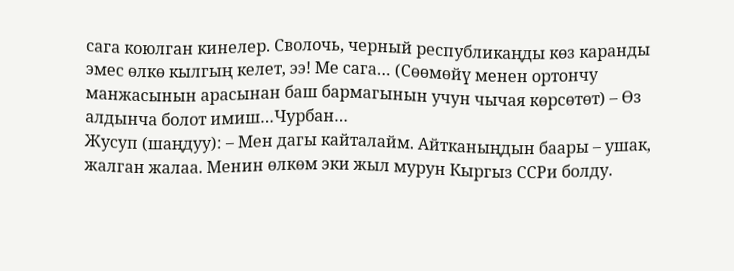сага коюлган кинелер. Сволочь, черный республикаңды көз каранды эмес өлкө кылгың келет, ээ! Ме сага… (Сөөмөйү менен ортончу манжасынын арасынан баш бармагынын учун чычая көрсөтөт) – Өз алдынча болот имиш…Чурбан…
Жусуп (шаңдуу): – Мен дагы кайталайм. Айтканыңдын баары – ушак, жалган жалаа. Менин өлкөм эки жыл мурун Кыргыз ССРи болду.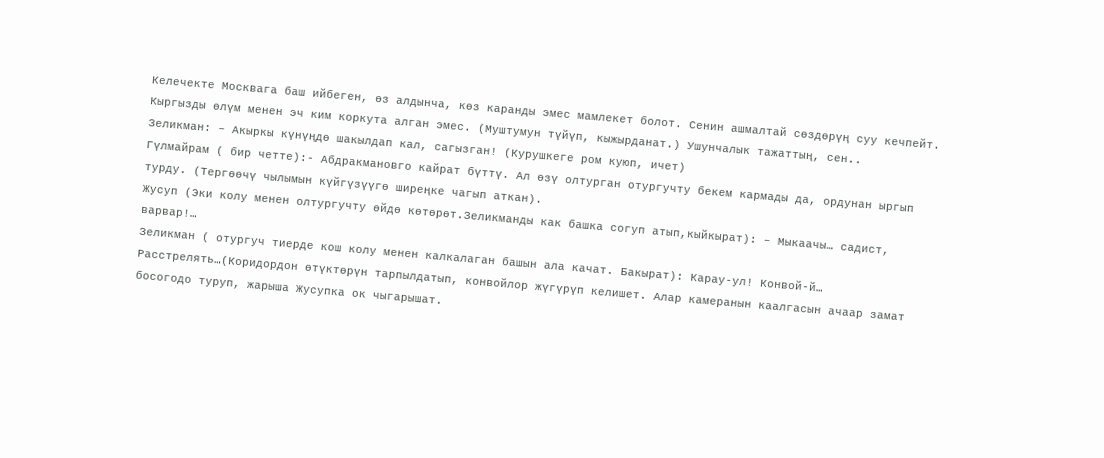Келечекте Москвага баш ийбеген, өз алдынча, көз каранды эмес мамлекет болот. Сенин ашмалтай сөздөрүң суу кечпейт. Кыргызды өлүм менен эч ким коркута алган эмес. (Муштумун түйүп, кыжырданат.) Ушунчалык тажаттың, сен..
Зеликман: – Акыркы күнүңдө шакылдап кал, сагызган! (Курушкеге ром куюп, ичет)
Гүлмайрам ( бир четте):- Абдракмановго кайрат бүттү. Ал өзү олтурган отургучту бекем кармады да, ордунан ыргып турду. (Тергөөчү чылымын күйгүзүүгө ширеңке чагып аткан).
Жусуп (Эки колу менен олтургучту өйдө көтөрөт.Зеликманды как башка согуп атып,кыйкырат): – Мыкаачы… садист, варвар!…
Зеликман ( отургуч тиерде кош колу менен калкалаган башын ала качат. Бакырат): Карау-ул! Конвой-й… Расстрелять…(Коридордон өтүктөрүн тарпылдатып, конвойлор жүгүрүп келишет. Алар камеранын каалгасын ачаар замат босогодо туруп, жарыша Жусупка ок чыгарышат.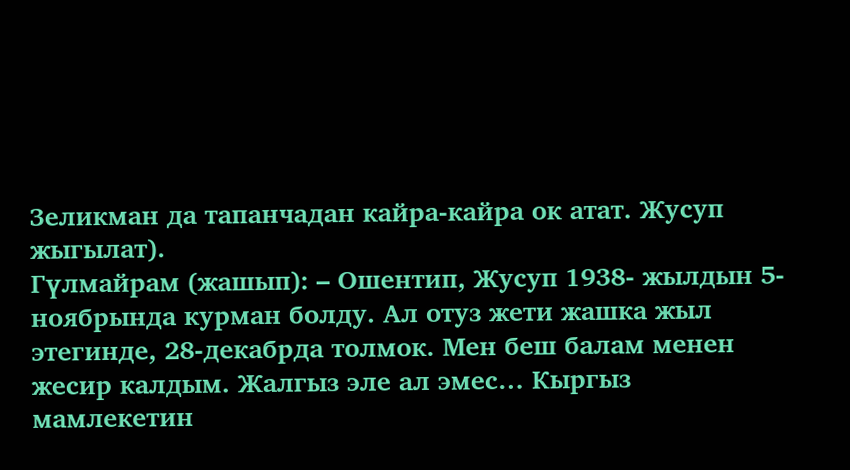Зеликман да тапанчадан кайра-кайра ок атат. Жусуп жыгылат).
Гүлмайрам (жашып): – Ошентип, Жусуп 1938- жылдын 5-ноябрында курман болду. Ал отуз жети жашка жыл этегинде, 28-декабрда толмок. Мен беш балам менен жесир калдым. Жалгыз эле ал эмес… Кыргыз мамлекетин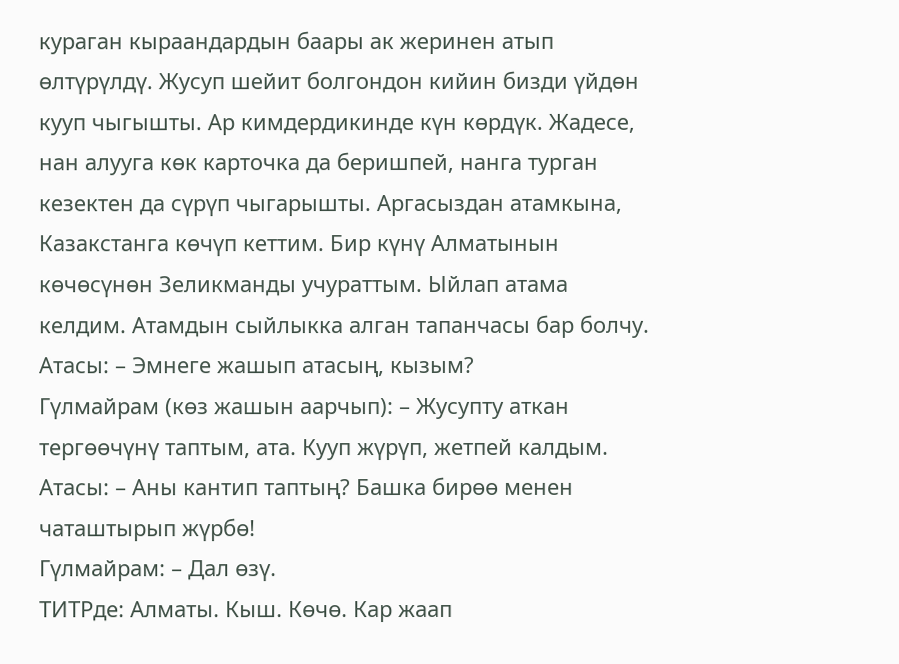кураган кыраандардын баары ак жеринен атып өлтүрүлдү. Жусуп шейит болгондон кийин бизди үйдөн кууп чыгышты. Ар кимдердикинде күн көрдүк. Жадесе, нан алууга көк карточка да беришпей, нанга турган кезектен да сүрүп чыгарышты. Аргасыздан атамкына, Казакстанга көчүп кеттим. Бир күнү Алматынын көчөсүнөн Зеликманды учураттым. Ыйлап атама келдим. Атамдын сыйлыкка алган тапанчасы бар болчу.
Атасы: – Эмнеге жашып атасың, кызым?
Гүлмайрам (көз жашын аарчып): – Жусупту аткан тергөөчүнү таптым, ата. Кууп жүрүп, жетпей калдым.
Атасы: – Аны кантип таптың? Башка бирөө менен чаташтырып жүрбө!
Гүлмайрам: – Дал өзү.
ТИТРде: Алматы. Кыш. Көчө. Кар жаап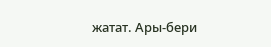жатат. Ары-бери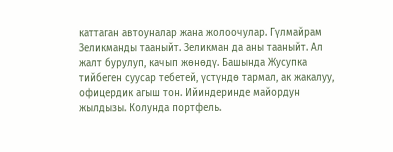каттаган автоуналар жана жолоочулар. Гүлмайрам Зеликманды тааныйт. Зеликман да аны тааныйт. Ал жалт бурулуп, качып жөнөдү. Башында Жусупка тийбеген суусар тебетей, үстүндө тармал, ак жакалуу, офицердик агыш тон. Ийиндеринде майордун жылдызы. Колунда портфель.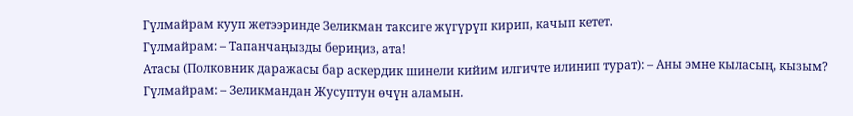Гүлмайрам кууп жетээринде Зеликман таксиге жүгүрүп кирип, качып кетет.
Гүлмайрам: – Тапанчаңызды бериңиз, ата!
Атасы (Полковник даражасы бар аскердик шинели кийим илгичте илинип турат): – Аны эмне кыласың, кызым?
Гүлмайрам: – Зеликмандан Жусуптун өчүн аламын.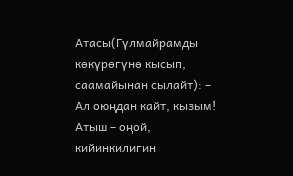Атасы(Гүлмайрамды көкүрөгүнө кысып, саамайынан сылайт): – Ал оюңдан кайт, кызым! Атыш – оңой, кийинкилигин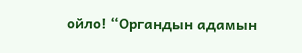ойло! “Органдын адамын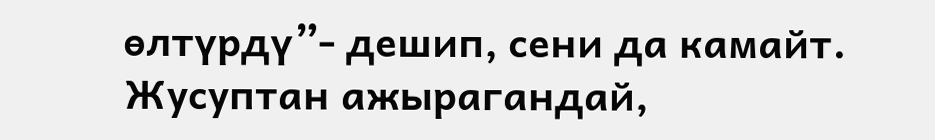өлтүрдү”- дешип, сени да камайт. Жусуптан ажырагандай,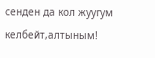сенден да кол жуугум келбейт,алтыным!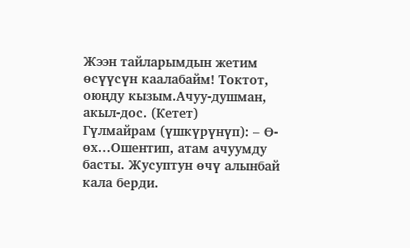Жээн тайларымдын жетим өсүүсүн каалабайм! Токтот, оюңду кызым.Ачуу-душман, акыл-дос. (Кетет)
Гүлмайрам (үшкүрүнүп): – Ө-өх…Ошентип, атам ачуумду басты. Жусуптун өчү алынбай кала берди.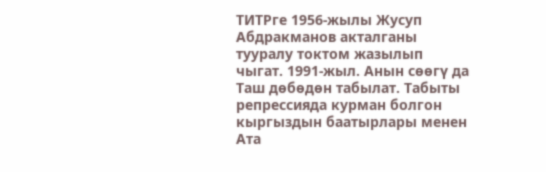ТИТРге 1956-жылы Жусуп Абдракманов акталганы тууралу токтом жазылып чыгат. 1991-жыл. Анын сөөгү да Таш дөбөдөн табылат. Табыты репрессияда курман болгон кыргыздын баатырлары менен Ата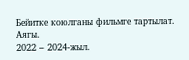Бейитке коюлганы фильмге тартылат.
Аягы.
2022 – 2024-жыл.